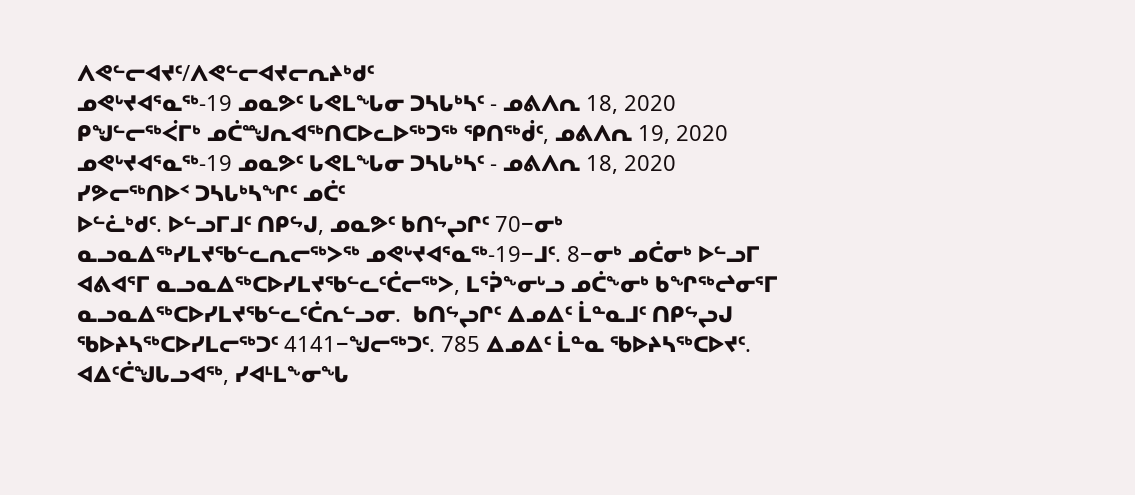ᐱᕙᓪᓕᐊᔪᑦ/ᐱᕙᓪᓕᐊᔪᓕᕆᔨᒃᑯᑦ
ᓄᕙᒡᔪᐊᕐᓇᖅ-19 ᓄᓇᕗᑦ ᒐᕙᒪᖓᓂ ᑐᓴᒐᒃᓴᑦ - ᓄᕕᐱᕆ 18, 2020
ᑭᖑᓪᓕᖅᐹᒥᒃ ᓄᑖᙳᕆᐊᖅᑎᑕᐅᓚᐅᖅᑐᖅ ᕿᑎᖅᑰᑦ, ᓄᕕᐱᕆ 19, 2020
ᓄᕙᒡᔪᐊᕐᓇᖅ-19 ᓄᓇᕗᑦ ᒐᕙᒪᖓᓂ ᑐᓴᒐᒃᓴᑦ - ᓄᕕᐱᕆ 18, 2020
ᓯᕗᓕᖅᑎᐅᑉ ᑐᓴᒐᒃᓴᖏᑦ ᓄᑖᑦ
ᐅᓪᓛᒃᑯᑦ. ᐅᓪᓗᒥᒧᑦ ᑎᑭᖦᒍ, ᓄᓇᕗᑦ ᑲᑎᖦᖢᒋᑦ 70−ᓂᒃ ᓇᓗᓇᐃᖅᓯᒪᔪᖃᓪᓚᕆᓕᖅᐳᖅ ᓄᕙᒡᔪᐊᕐᓇᖅ-19−ᒧᑦ. 8−ᓂᒃ ᓄᑖᓂᒃ ᐅᓪᓗᒥ ᐊᕕᐊᕐᒥ ᓇᓗᓇᐃᖅᑕᐅᓯᒪᔪᖃᓪᓚᑦᑖᓕᖅᐳ, ᒪᕐᕉᖕᓂᒡᓗ ᓄᑖᖕᓂᒃ ᑲᖏᖅᖠᓂᕐᒥ ᓇᓗᓇᐃᖅᑕᐅᓯᒪᔪᖃᓪᓚᑦᑖᕆᓪᓗᓂ.  ᑲᑎᖦᖢᒋᑦ ᐃᓄᐃᑦ ᒫᓐᓇᒧᑦ ᑎᑭᖦᖢᒍ ᖃᐅᔨᓴᖅᑕᐅᓯᒪᓕᖅᑐᑦ 4141−ᖑᓕᖅᑐᑦ. 785 ᐃᓄᐃᑦ ᒫᓐᓇ ᖃᐅᔨᓴᖅᑕᐅᔪᑦ.
ᐊᐃᑦᑖᖑᒐᓗᐊᖅ, ᓯᐊᒻᒪᖕᓂᖓ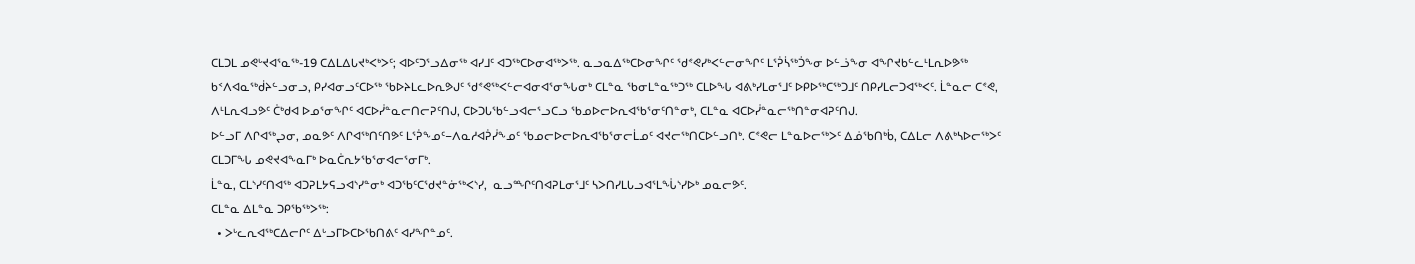ᑕᒪᑐᒪ ᓄᕙᒡᔪᐊᕐᓇᖅ-19 ᑕᐃᒪᐃᒐᔪᒃᐸᒃᐳᑦ; ᐊᐅᑦᑐᕐᓗᐃᓂᖅ ᐊᓯᒧᑦ ᐊᑐᖅᑕᐅᓂᐊᖅᐳᖅ. ᓇᓗᓇᐃᖅᑕᐅᓂᖏᑦ ᖁᕝᕙᓯᒃᐸᓪᓕᓂᖏᑦ ᒪᕐᕉᓵᖅᑑᖕᓂ ᐅᓪᓘᖕᓂ ᐊᖏᔪᑲᓪᓚᒻᒪᕆᐅᕗᖅ ᑲᑉᐱᐊᓇᖅᑰᔨᓪᓗᓂᓗ, ᑭᓯᐊᓂᓗᑦᑕᐅᖅ ᖃᐅᔨᒪᓚᐅᕆᕗᒍᑦ ᖁᕝᕙᖅᐸᓪᓕᐊᓂᐊᕐᓂᖓᓂᒃ ᑕᒪᓐᓇ ᖃᓂᒪᓐᓇᖅᑐᖅ ᑕᒪᐅᖓ ᐊᕕᒃᓯᒪᓂᕐᒧᑦ ᐅᑭᐅᖅᑕᖅᑐᒧᑦ ᑎᑭᓯᒪᓕᑐᐊᖅᐸᑦ. ᒫᓐᓇᓕ ᑕᕝᕙ, ᐱᒻᒪᕆᐊᓗᕗᑦ ᑖᒃᑯᐊ ᐅᓄᕐᓂᖏᑦ ᐊᑕᐅᓰᓐᓇᓕᑎᓕᕈᑦᑎᒍ, ᑕᐅᑐᒐᖃᓪᓗᐊᓕᕐᓗᑕᓗ ᖃᓄᐅᓕᐅᕆᐊᖃᕐᓂᑦᑎᓐᓂᒃ, ᑕᒪᓐᓇ ᐊᑕᐅᓰᓐᓇᓕᖅᑎᓐᓂᐊᕈᑦᑎᒍ.
ᐅᓪᓗᒥ ᐱᒋᐊᖅᖢᓂ, ᓄᓇᕗᑦ ᐱᒋᐊᖅᑎᑦᑎᕗᑦ ᒪᕐᕉᖕᓄᑦ−ᐱᓇᓱᐊᕉᓰᖕᓄᑦ ᖃᓄᓕᐅᓕᐅᕆᐊᖃᕐᓂᓕᒫᓄᑦ ᐊᔪᓕᖅᑎᑕᐅᓪᓗᑎᒃ. ᑕᕝᕙᓕ ᒪᓐᓇᐅᓕᖅᐳᑦ ᐃᓅᖃᑎᒃᑳ, ᑕᐃᒪᓕ ᐱᕕᒃᓴᐅᓕᖅᐳᑦ ᑕᒪᑐᒥᖓ ᓄᕙᔪᐊᖕᓇᒥᒃ ᐅᓇᑖᕆᔭᖃᕐᓂᐊᓕᕐᓂᒥᒃ.
ᒫᓐᓇ, ᑕᒪᔅᓯᑦᑎᐊᖅ ᐊᑐᕈᒪᔭᕋᓗᐊᔅᓯᓐᓂᒃ ᐊᑐᖃᑦᑕᖁᔪᓐᓃᖅᐸᔅᓯ,  ᓇᓗᙱᑦᑎᐊᕈᒪᓂᕐᒧᑦ ᓴᐳᑎᓯᒪᒐᓗᐊᕐᒪᖔᔅᓯᐅᒃ ᓄᓇᓕᕗᑦ.
ᑕᒪᓐᓇ ᐃᒪᓐᓇ ᑐᑭᖃᖅᐳᖅ:
  • ᐳᒡᓚᕆᐊᖅᑕᐃᓕᒋᑦ ᐃᒡᓗᒥᐅᑕᐅᖃᑎᕕᑦ ᐊᓯᖏᓐᓄᑦ.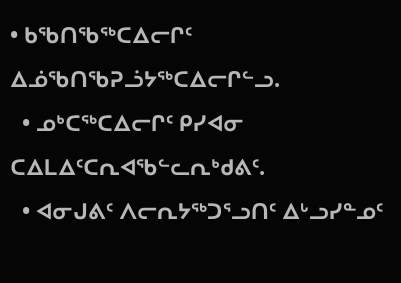• ᑲᖃᑎᖃᖅᑕᐃᓕᒋᑦ ᐃᓅᖃᑎᖃᕈᓘᔭᖅᑕᐃᓕᒋᓪᓗ.
  • ᓄᒃᑕᖅᑕᐃᓕᒋᑦ ᑭᓯᐊᓂ ᑕᐃᒪᐃᑦᑕᕆᐊᖃᓪᓚᕆᒃᑯᕕᑦ.
  • ᐊᓂᒍᕕᑦ ᐱᓕᕆᔭᖅᑐᕐᓗᑎᑦ ᐃᒡᓗᓯᓐᓄᑦ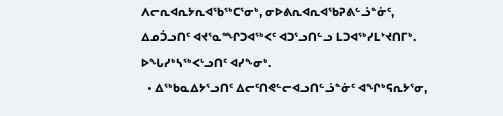ᐱᓕᕆᐊᕆᔭᕆᐊᖃᖅᑕᕐᓂᒃ, ᓂᐅᕕᕆᐊᕆᐊᖃᕈᕕᓪᓘᓐᓃᑦ, ᐃᓄᑑᓗᑎᑦ ᐊᔪᕐᓇᙱᑐᐊᖅᐸᑦ ᐊᑐᕐᓗᑎᓪᓗ ᒪᑐᐊᖅᓯᒪᔾᔪᑎᒥᒃ. ᐅᖓᓯᒃᓴᖅᐸᒡᓗᑎᑦ ᐊᓯᖕᓂᒃ.
  • ᐃᖅᑲᓇᐃᔭᕐᓗᑎᑦ ᐃᓕᑦᑎᕙᓪᓕᐊᓗᑎᓪᓘᓐᓃᑦ ᐊᖏᒃᕋᕆᔭᕐᓂ,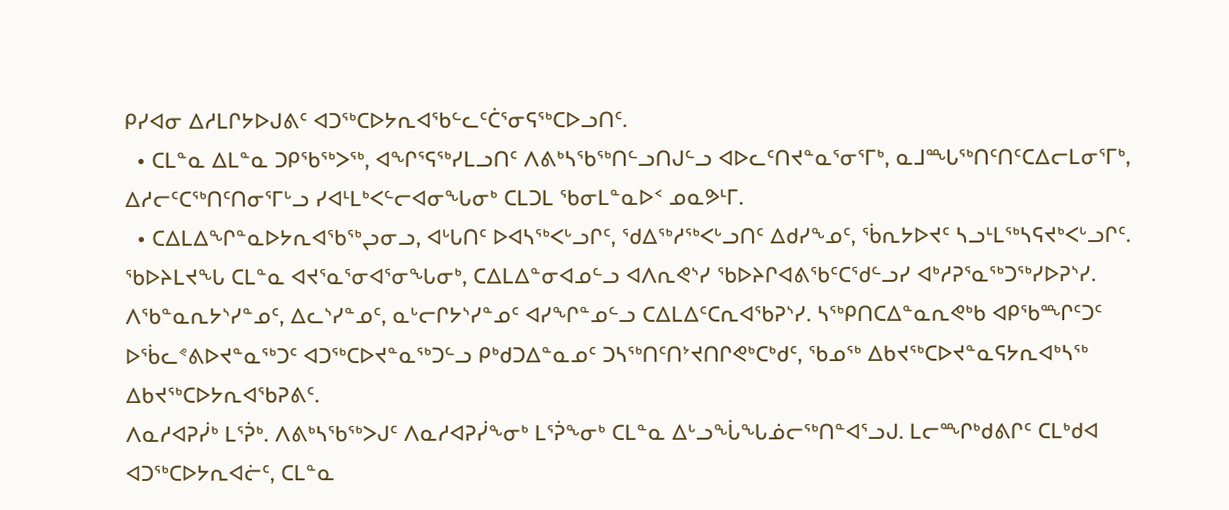ᑭᓯᐊᓂ ᐃᓱᒪᒋᔭᐅᒍᕕᑦ ᐊᑐᖅᑕᐅᔭᕆᐊᖃᓪᓚᑦᑖᕐᓂᕋᖅᑕᐅᓗᑎᑦ.
  • ᑕᒪᓐᓇ ᐃᒪᓐᓇ ᑐᑭᖃᖅᐳᖅ, ᐊᖏᕐᕋᖅᓯᒪᓗᑎᑦ ᐱᕕᒃᓴᖃᖅᑎᓪᓗᑎᒍᓪᓗ ᐊᐅᓚᑦᑎᔪᓐᓇᕐᓂᕐᒥᒃ, ᓇᒧᙵᖅᑎᑦᑎᑦᑕᐃᓕᒪᓂᕐᒥᒃ, ᐃᓱᓕᑦᑕᖅᑎᑦᑎᓂᕐᒥᒡᓗ ᓯᐊᒻᒪᒃᐸᓪᓕᐊᓂᖓᓂᒃ ᑕᒪᑐᒪ ᖃᓂᒪᓐᓇᐅᑉ ᓄᓇᕗᒻᒥ.
  • ᑕᐃᒪᐃᖏᓐᓇᐅᔭᕆᐊᖃᖅᖢᓂᓗ, ᐊᒡᒐᑎᑦ ᐅᐊᓴᖅᐸᒡᓗᒋᑦ, ᖁᐃᖅᓱᖅᐸᒡᓗᑎᑦ ᐃᑯᓯᖕᓄᑦ, ᖄᕆᔭᐅᔪᑦ ᓴᓗᒻᒪᖅᓴᕋᔪᒃᐸᒡᓗᒋᑦ.
ᖃᐅᔨᒪᔪᖓ ᑕᒪᓐᓇ ᐊᔪᕐᓇᕐᓂᐊᕐᓂᖓᓂᒃ, ᑕᐃᒪᐃᓐᓂᐊᓄᓪᓗ ᐊᐱᕆᕙᔅᓯ ᖃᐅᔨᒋᐊᕕᖃᑦᑕᖁᓪᓗᓯ ᐊᒃᓱᕈᕐᓇᖅᑐᖅᓯᐅᕈᔅᓯ. ᐱᖃᓐᓇᕆᔭᔅᓯᓐᓄᑦ, ᐃᓚᔅᓯᓐᓄᑦ, ᓇᒡᓕᒋᔭᔅᓯᓐᓄᑦ ᐊᓯᖏᓐᓄᓪᓗ ᑕᐃᒪᐃᑦᑕᕆᐊᖃᕈᔅᓯ. ᓴᖅᑭᑎᑕᐃᓐᓇᕆᕙᒃᑲ ᐊᑭᖃᙱᑦᑐᑦ ᐅᖄᓚᕝᕕᐅᔪᓐᓇᖅᑐᑦ ᐊᑐᖅᑕᐅᔪᓐᓇᖅᑐᓪᓗ ᑭᒃᑯᑐᐃᓐᓇᓄᑦ ᑐᓴᖅᑎᑦᑎᔾᔪᑎᒋᕙᒃᑕᒃᑯᑦ, ᖃᓄᖅ ᐃᑲᔪᖅᑕᐅᔪᓐᓇᕋᔭᕆᐊᒃᓴᖅ ᐃᑲᔪᖅᑕᐅᔭᕆᐊᖃᕈᕕᑦ.
ᐱᓇᓱᐊᕈᓰᒃ ᒪᕐᕉᒃ. ᐱᕕᒃᓴᖃᖅᐳᒍᑦ ᐱᓇᓱᐊᕈᓰᖕᓂᒃ ᒪᕐᕉᖕᓂᒃ ᑕᒪᓐᓇ ᐃᒡᓗᖔᖓᓅᓕᖅᑎᓐᐊᕐᓗᒍ. ᒪᓕᙱᒃᑯᕕᒋᑦ ᑕᒪᒃᑯᐊ ᐊᑐᖅᑕᐅᔭᕆᐊᓖᑦ, ᑕᒪᓐᓇ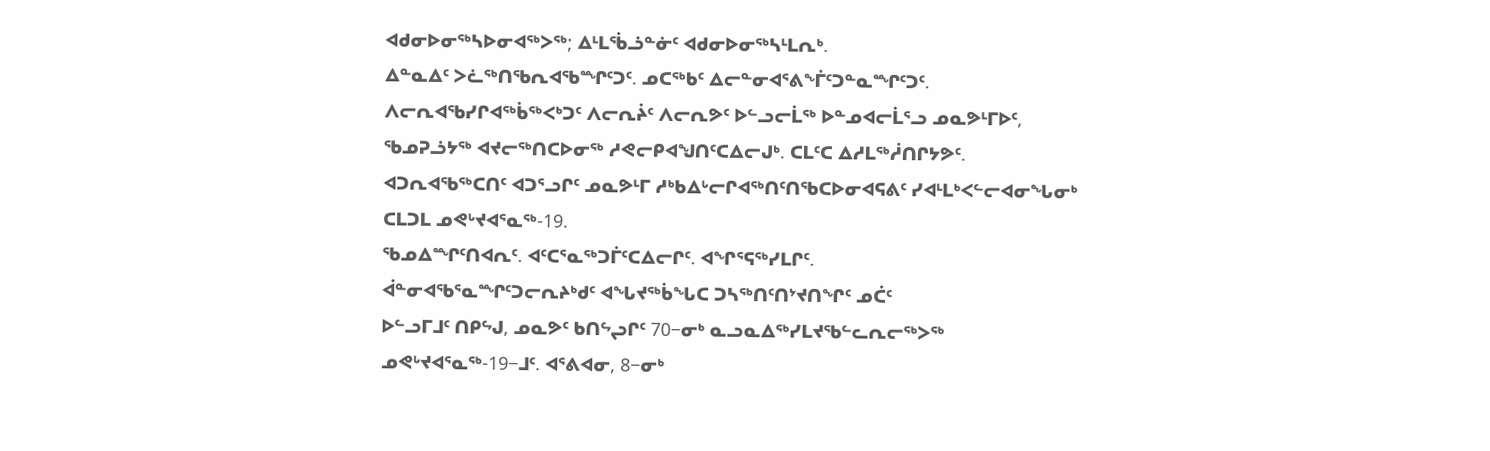ᐊᑯᓂᐅᓂᖅᓴᐅᓂᐊᖅᐳᖅ; ᐃᒻᒪᖄᓘᓐᓃᑦ ᐊᑯᓂᐅᓂᖅᓴᒻᒪᕆᒃ.
ᐃᓐᓇᐃᑦ ᐳᓛᖅᑎᖃᕆᐊᖃᙱᑦᑐᑦ. ᓄᑕᖅᑲᑦ ᐃᓕᓐᓂᐊᕐᕕᖕᒦᑦᑐᓐᓇᙱᑦᑐᑦ. ᐱᓕᕆᐊᖃᓯᒋᐊᖅᑳᖅᐸᒃᑐᑦ ᐱᓕᕆᔩᑦ ᐱᓕᕆᕗᑦ ᐅᓪᓗᓕᒫᖅ ᐅᓐᓄᐊᓕᒫᕐᓗ ᓄᓇᕗᒻᒥᐅᑦ, ᖃᓄᕈᓘᔭᖅ ᐊᔪᓕᖅᑎᑕᐅᓂᖅ ᓱᕙᓕᑭᐊᖑᑎᑦᑕᐃᓕᒍᒃ. ᑕᒪᑦᑕ ᐃᓱᒪᖅᓲᑎᒋᔭᕗᑦ. ᐊᑐᕆᐊᖃᖅᑕᑎᑦ ᐊᑐᕐᓗᒋᑦ ᓄᓇᕗᒻᒥ ᓱᒃᑲᐃᒡᓕᒋᐊᖅᑎᑦᑎᖃᑕᐅᓂᐊᕋᕕᑦ ᓯᐊᒻᒪᒃᐸᓪᓕᐊᓂᖓᓂᒃ ᑕᒪᑐᒪ ᓄᕙᒡᔪᐊᕐᓇᖅ-19.
ᖃᓄᐃᙱᑦᑎᐊᕆᑦ. ᐊᑦᑕᕐᓇᖅᑐᒦᑦᑕᐃᓕᒋᑦ. ᐊᖏᕐᕋᖅᓯᒪᒋᑦ.
ᐋᓐᓂᐊᖃᕐᓇᙱᑦᑐᓕᕆᔨᒃᑯᑦ ᐊᖓᔪᖅᑳᖓᑕ ᑐᓴᖅᑎᑦᑎᔾᔪᑎᖏᑦ ᓄᑖᑦ
ᐅᓪᓗᒥᒧᑦ ᑎᑭᖦᒍ, ᓄᓇᕗᑦ ᑲᑎᖦᖢᒋᑦ 70−ᓂᒃ ᓇᓗᓇᐃᖅᓯᒪᔪᖃᓪᓚᕆᓕᖅᐳᖅ ᓄᕙᒡᔪᐊᕐᓇᖅ-19−ᒧᑦ. ᐊᕐᕕᐊᓂ, 8−ᓂᒃ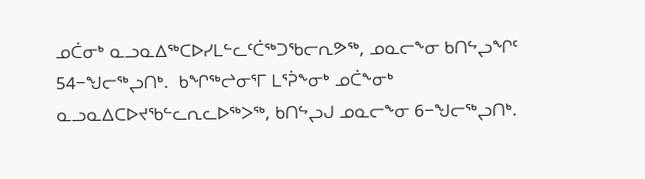ᓄᑖᓂᒃ ᓇᓗᓇᐃᖅᑕᐅᓯᒪᓪᓚᑦᑖᖅᑐᖃᓕᕆᕗᖅ, ᓄᓇᓕᖕᓂ ᑲᑎᖦᖢᖏᑦ 54−ᖑᓕᖅᖢᑎᒃ.  ᑲᖏᖅᖠᓂᕐᒥ ᒪᕐᕉᖕᓂᒃ ᓄᑖᖕᓂᒃ ᓇᓗᓇᐃᑕᐅᔪᖃᓪᓚᕆᓚᐅᖅᐳᖅ, ᑲᑎᖦᖢᒍ ᓄᓇᓕᖕᓂ 6−ᖑᓕᖅᖢᑎᒃ.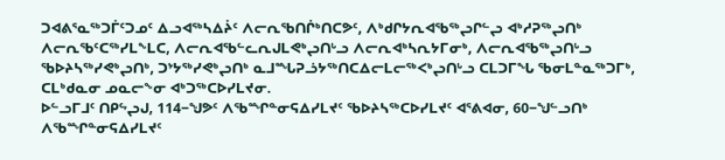ᑐᐊᕕᕐᓇᖅᑐᒦᑦᑐᓄᑦ ᐃᓗᐊᖅᓴᐃᔩᑦ ᐱᓕᕆᖃᑎᒌᒃᑎᑕᕗᑦ, ᐱᒃᑯᒋᔭᕆᐊᖃᖅᖢᒋᓪᖢ ᐊᒃᓱᕈᖅᖢᑎᒃ ᐱᓕᕆᖃᑦᑕᖅᓯᒪᖕᒪᑕ, ᐱᓕᕆᐊᖃᓪᓚᕆᒍᒪᕙᒃᖢᑎᒡᓗ ᐱᓕᕆᐊᒃᓴᕆᔭᒥᓂᒃ, ᐱᓕᕆᐊᖃᖅᖢᑎᒡᓗ ᖃᐅᔨᓴᖅᓯᕙᒃᖢᑎᒃ, ᑐᔾᔭᖅᓯᕙᒃᖢᑎᒃ ᓇᒧᙵᕈᓘᔭᖅᑎᑕᐃᓕᒪᓕᖅᐸᒃᖢᑎᒡᓗ ᑕᒪᑐᒥᖓ ᖃᓂᒪᓐᓇᖅᑐᒥᒃ, ᑕᒪᒃᑯᓇᓂ ᓄᓇᓕᖕᓂ ᐊᒃᑐᖅᑕᐅᓯᒪᔪᓂ.
ᐅᓪᓗᒥᒧᑦ ᑎᑭᖦᖢᒍ, 114−ᖑᕗᑦ ᐱᖃᙱᓐᓂᕋᐃᓯᒪᔪᑦ ᖃᐅᔨᓴᖅᑕᐅᓯᒪᔪᑦ ᐊᕐᕕᐊᓂ, 60−ᖑᓪᓗᑎᒃ ᐱᖃᙱᓐᓂᕋᐃᓯᒪᔪᑦ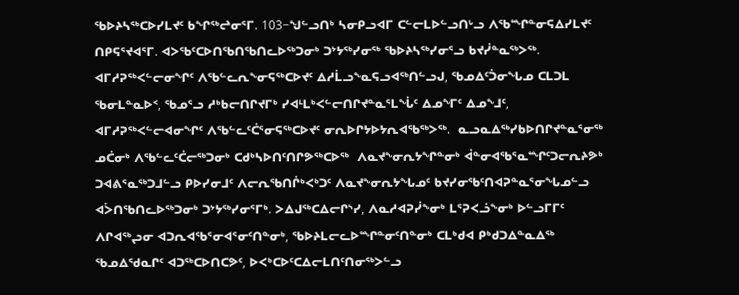ᖃᐅᔨᓴᖅᑕᐅᓯᒪᔪᑦ ᑲᖏᖅᖠᓂᕐᒥ. 103−ᖑᓪᓗᑎᒃ ᓴᓂᑭᓗᐊᒥ ᑕᓪᓕᒪᐅᓪᓗᑎᒡᓗ ᐱᖃᙱᓐᓂᕋᐃᓯᒪᔪᑦ ᑎᑭᕋᕐᔪᐊᕐᒥ. ᐊᐳᖃᑦᑕᐅᑎᖃᑎᖃᑎᓚᐅᖅᑐᓂᒃ ᑐᔾᔭᖅᓯᓂᖅ ᖃᐅᔨᓴᖅᓯᓂᕐᓗ ᑲᔪᓰᓐᓇᖅᐳᖅ.
ᐊᒥᓱᕈᖅᐸᓪᓕᓂᖏᑦ ᐱᖃᓪᓚᕆᖕᓂᕋᖅᑕᐅᔪᑦ ᐃᓱᒫᓗᖕᓇᕋᓗᐊᖅᑎᓪᓗᒍ, ᖃᓄᐃᑦᑑᓂᖓᓄ ᑕᒪᑐᒪ ᖃᓂᒪᓐᓇᐅᑉ, ᖃᓄᕐᓗ ᓱᒃᑲᓕᑎᒋᔪᒥᒃ ᓯᐊᒻᒪᒃᐸᓪᓕᑎᒋᔪᓐᓇᕐᒪᖔᑦ ᐃᓄᖕᒥᑦ ᐃᓄᖕᒧᑦ, ᐊᒥᓱᕈᖅᐸᓪᓕᐊᓂᖏᑦ ᐱᖃᓪᓚᑦᑖᕐᓂᕋᖅᑕᐅᔪᑦ ᓂᕆᐅᒋᔭᐅᔭᕆᐊᖃᖅᐳᖅ.  ᓇᓗᓇᐃᖅᓯᑲᐅᑎᒋᔪᓐᓇᕐᓂᖅ ᓄᑖᓂᒃ ᐱᖃᓪᓚᑦᑖᓕᖅᑐᓂᒃ ᑕᑯᒃᓴᐅᑎᑦᑎᒋᕗᖅᑕᐅᖅ  ᐱᓇᔪᖕᓂᕆᔭᖏᓐᓂᒃ ᐋᓐᓂᐊᖃᕐᓇᙱᑦᑐᓕᕆᔨᕗᒃ ᑐᐊᕕᕐᓇᖅᑐᒧᓪᓗ ᑭᐅᓯᓂᒧᑦ ᐱᓕᕆᖃᑎᒌᒃᐸᒃᑐᑦ ᐱᓇᔪᖕᓂᕆᔭᖓᓄᑦ ᑲᔪᓯᓂᖃᑦᑎᐊᕈᓐᓇᕐᓂᖓᓄᓪᓗ ᐊᐴᑎᖃᑎᓚᐅᖅᑐᓂᒃ ᑐᔾᔭᖅᓯᓂᕐᒥᒃ. ᐳᐃᒍᖅᑕᐃᓕᒋᔅᓯ, ᐱᓇᓱᐊᕈᓰᖕᓂᒃ ᒪᕐᕈᐸᓘᖕᓂᒃ ᐅᓪᓗᒥᒥᑦ ᐱᒋᐊᖅᖢᓂ ᐊᑐᕆᐊᖃᕐᓂᐊᕐᓂᑦᑎᓐᓂᒃ, ᖃᐅᔨᒪᓕᓚᐅᙱᓐᓂᑦᑎᓐᓂᒃ ᑕᒪᒃᑯᐊ ᑭᒃᑯᑐᐃᓐᓇᐃᖅ ᖃᓄᐃᖁᓇᒋᑦ ᐊᑐᖅᑕᐅᑎᑕᕗᑦ, ᐅᐸᒃᑕᐅᑦᑕᐃᓕᒪᑎᑦᑎᓂᖅᐳᓪᓗ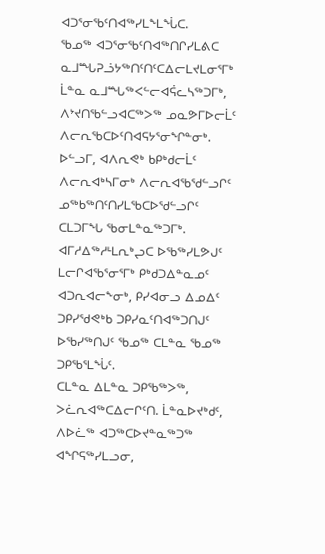ᐊᑐᕐᓂᖃᑦᑎᐊᖅᓯᒪᖕᒪᖔᑕ.
ᖃᓄᖅ ᐊᑐᕐᓂᖃᑦᑎᐊᖅᑎᒋᓯᒪᕕᑕ ᓇᒧᙵᕈᓘᔭᖅᑎᑦᑎᑦᑕᐃᓕᒪᔪᒪᓂᕐᒥᒃ ᒫᓐᓇ ᓇᒧᙵᖅᐸᓪᓕᐊᕌᓚᓴᖅᑐᒥᒃ, ᐱᔾᔪᑎᖃᓪᓗᐊᑕᖅᐳᖅ ᓄᓇᕗᒥᐅᓕᒫᑦ ᐱᓕᕆᖃᑕᐅᑦᑎᐊᕋᔭᕐᓂᖏᓐᓂᒃ.  ᐅᓪᓗᒥ, ᐊᐱᕆᕙᒃ ᑲᑭᒃᑯᓕᒫᑦ ᐱᓕᕆᐊᒃᓴᒥᓂᒃ ᐱᓕᕆᐊᖃᖁᓪᓗᒋᑦ ᓄᖅᑲᖅᑎᑦᑎᓯᒪᖃᑕᐅᖁᓪᓗᒋᑦ ᑕᒪᑐᒥᖓ ᖃᓂᒪᓐᓇᖅᑐᒥᒃ. ᐊᒥᓱᐃᖅᓱᒻᒪᕆᒃᖢᑕ ᐅᖃᖅᓯᒪᕗᒍᑦ ᒪᓕᒋᐊᖃᕐᓂᕐᒥᒃ ᑭᒃᑯᑐᐃᓐᓇᓄᑦ ᐊᑐᕆᐊᓕᖕᓂᒃ, ᑭᓯᐊᓂᓗ ᐃᓄᐃᑦ ᑐᑭᓯᖁᕙᒃᑲ ᑐᑭᓯᓇᑦᑎᐊᖅᑐᑎᒍᑦ ᐅᖃᓯᖅᑎᒍᑦ ᖃᓄᖅ ᑕᒪᓐᓇ ᖃᓄᖅ ᑐᑭᖃᕐᒪᖔᑦ.
ᑕᒪᓐᓇ ᐃᒪᓐᓇ ᑐᑭᖃᖅᐳᖅ, ᐳᓛᕆᐊᖅᑕᐃᓕᒋᑦᑎ. ᒫᓐᓇᐅᔪᒃᑯᑦ, ᐱᐅᓛᖅ ᐊᑐᖅᑕᐅᔪᓐᓇᖅᑐᖅ ᐊᖏᕋᖅᓯᒪᓗᓂ,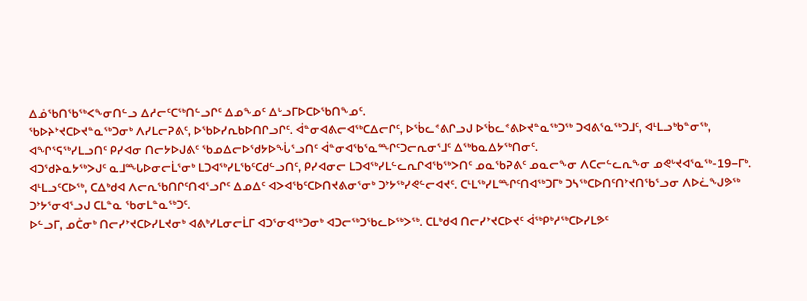ᐃᓅᖃᑎᖃᖅᐸᖕᓂᑎᓪᓗ ᐃᓱᓕᑦᑕᖅᑎᓪᓗᒋᑦ ᐃᓄᖕᓄᑦ ᐃᒡᓗᒥᐅᑕᐅᖃᑎᖕᓄᑦ.
ᖃᐅᔨᔾᔪᑕᐅᔪᓐᓇᖅᑐᓂᒃ ᐱᓯᒪᓕᕈᕕᑦ, ᐅᖃᐅᓯᕆᑲᐅᑎᒋᓗᒋᑦ. ᐋᓐᓂᐊᕕᓕᐊᖅᑕᐃᓕᒋᑦ, ᐅᖄᓚᕝᕕᒋᓗᒍ ᐅᖄᓚᕝᕕᐅᔪᓐᓇᖅᑐᖅ ᑐᐊᕕᕐᓇᖅᑐᒧᑦ, ᐊᒻᒪᓗᒃᑲᓐᓂᖅ, ᐊᖏᕐᕋᖅᓯᒪᓗᑎᑦ ᑭᓯᐊᓂ ᑎᓕᔭᐅᒍᕕᑦ ᖃᓄᐃᓕᐅᖁᔭᐅᖔᕐᓗᑎᑦ ᐋᓐᓂᐊᖃᕐᓇᙱᑦᑐᓕᕆᓂᕐᒧᑦ ᐃᖅᑲᓇᐃᔭᖅᑎᓂᑦ.
ᐊᑐᖁᔨᓇᔭᖅᐳᒍᑦ ᓇᒧᙵᐅᓂᓕᒫᕐᓂᒃ ᒪᑐᐊᖅᓯᒪᖃᑦᑕᑯᓪᓗᑎᑦ, ᑭᓯᐊᓂᓕ ᒪᑐᐊᖅᓯᒪᓪᓚᕆᒋᐊᖃᖅᐳᑎᑦ ᓄᓇᖃᕈᕕᑦ ᓄᓇᓕᖕᓂ ᐱᑕᓕᓪᓚᕆᖕᓂ ᓄᕙᒡᔪᐊᕐᓇᖅ-19−ᒥᒃ.
ᐊᒻᒪᓗᑦᑕᐅᖅ, ᑕᐃᒃᑯᐊ ᐱᓕᕆᖃᑎᒋᑦᑎᐊᕐᓗᒋᑦ ᐃᓄᐃᑦ ᐊᐳᐊᖃᑦᑕᐅᑎᔪᕕᓂᕐᓂᒃ ᑐᔾᔭᖅᓯᕙᓪᓕᐊᔪᑦ. ᑕᒻᒪᖅᓯᒪᙱᑦᑎᐊᖅᑐᒥᒃ ᑐᓴᖅᑕᐅᑎᑦᑎᔾᔪᑎᖃᕐᓗᓂ ᐱᐅᓛᖑᕗᖅ ᑐᔾᔭᕐᓂᐊᕐᓗᒍ ᑕᒪᓐᓇ ᖃᓂᒪᓐᓇᖅᑐᑦ.
ᐅᓪᓗᒥ, ᓄᑖᓂᒃ ᑎᓕᓯᔾᔪᑕᐅᓯᒪᔪᓂᒃ ᐊᕕᒃᓯᒪᓂᓕᒫᒥ ᐊᑐᕐᓂᐊᖅᑐᓂᒃ ᐊᑐᓕᖅᑐᖃᓚᐅᖅᐳᖅ. ᑕᒪᒃᑯᐊ ᑎᓕᓯᔾᔪᑕᐅᔪᑦ ᐋᖅᑭᒃᓱᖅᑕᐅᓯᒪᕗᑦ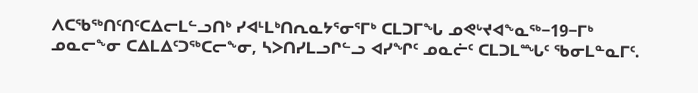ᐱᑕᖃᖅᑎᑦᑎᑦᑕᐃᓕᒪᓪᓗᑎᒃ ᓯᐊᒻᒪᒃᑎᕆᓇᔭᕐᓂᕐᒥᒃ ᑕᒪᑐᒥᖓ ᓄᕙᒡᔪᐊᖕᓇᖅ−19−ᒥᒃ ᓄᓇᓕᖕᓂ ᑕᐃᒪᐃᑦᑐᖅᑕᓕᖕᓂ, ᓴᐳᑎᓯᒪᓗᒋᓪᓗ ᐊᓯᖏᑦ ᓄᓇᓖᑦ ᑕᒪᑐᒪᙵᑦ ᖃᓂᒪᓐᓇᒥᑦ.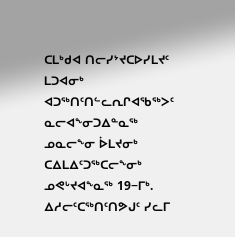ᑕᒪᒃᑯᐊ ᑎᓕᓯᔾᔪᑕᐅᓯᒪᔪᑦ ᒪᑐᐊᓂᒃ ᐊᑐᖅᑎᑦᑎᓪᓚᕆᒋᐊᖃᖅᐳᑦ ᓇᓕᐊᖕᓂᑐᐃᓐᓇᖅ ᓄᓇᓕᖕᓂ ᐆᒪᔪᓂᒃ ᑕᐃᒪᐃᑦᑐᖅᑕᓕᖕᓂᒃ ᓄᕙᒡᔪᐊᖕᓇᖅ 19−ᒥᒃ.
ᐃᓱᓕᑦᑕᖅᑎᑦᑎᕗᒍᑦ ᓯᓚᒥ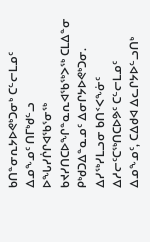ᑲᑎᓐᓂᕆᔭᐅᕙᒃᑐᓂᒃ ᑕᓪᓕᒪᓄᑦ ᐃᓄᖕᓄᑦ ᑎᒥᒃᑯᓪᓗ ᐅᖓᓯᒌᒋᐊᖃᕐᓂᖅ ᑲᔪᓯᑎᑕᐅᖏᓐᓇᕆᐊᖃᖅᐳᖅ ᑕᒪᐃᓐᓂ ᑭᒃᑯᑐᐃᓐᓇᓄᑦ ᐃᓂᒋᔭᐅᕙᒃᑐᓂ. ᐃᓯᖅᓯᒪᓗᓂ ᑲᑎᑉᐸᖕᓃᑦ ᐃᓱᓕᑦᑕᖅᑎᑕᐅᕗᑦ ᑕᓪᓕᒪᓄᑦ ᐃᓄᖕᓄᑦ, ᑕᐃᑯᐊ ᐃᓚᒋᔭᐅᓪᓗᑎᒃ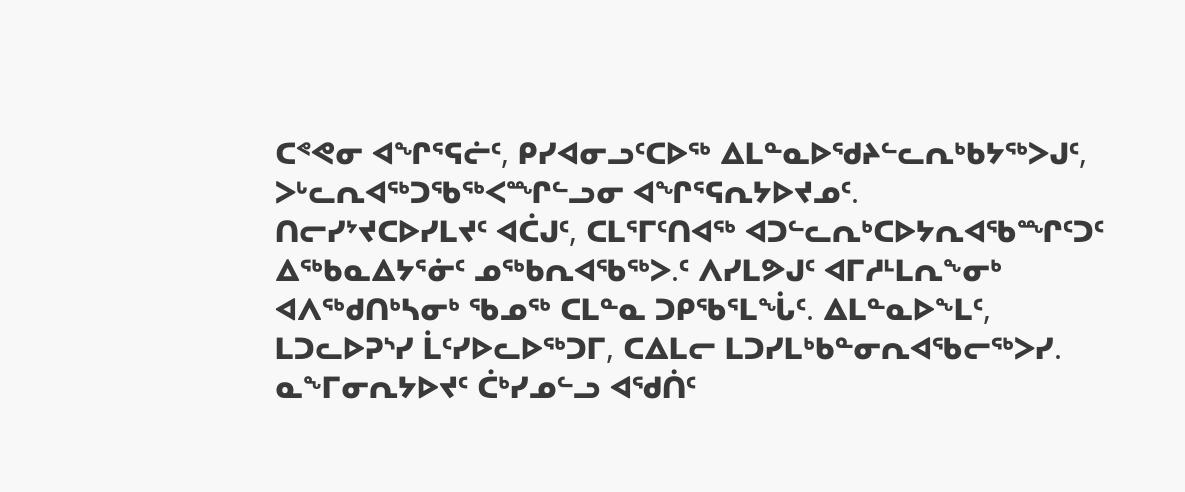ᑕᕝᕙᓂ ᐊᖏᕐᕋᓖᑦ, ᑭᓯᐊᓂᓗᑦᑕᐅᖅ ᐃᒪᓐᓇᐅᖁᔨᓪᓚᕆᒃᑲᔭᖅᐳᒍᑦ, ᐳᒡᓚᕆᐊᖅᑐᖃᖅᐸᙱᓪᓗᓂ ᐊᖏᕐᕋᕆᔭᐅᔪᓄᑦ.
ᑎᓕᓯᔾᔪᑕᐅᓯᒪᔪᑦ ᐊᑖᒍᑦ, ᑕᒪᕐᒥᑦᑎᐊᖅ ᐊᑐᓪᓚᕆᒃᑕᐅᔭᕆᐊᖃᙱᑦᑐᑦ ᐃᖅᑲᓇᐃᔭᕐᓃᑦ ᓄᖅᑲᕆᐊᖃᖅᐳ.ᑦ ᐱᓯᒪᕗᒍᑦ ᐊᒥᓱᒻᒪᕆᖕᓂᒃ ᐊᐱᖅᑯᑎᒃᓴᓂᒃ ᖃᓄᖅ ᑕᒪᓐᓇ ᑐᑭᖃᕐᒪᖔᑦ. ᐃᒪᓐᓇᐅᖕᒪᑦ, ᒪᑐᓚᐅᕈᔅᓯ ᒫᑦᓯᐅᓚᐅᖅᑐᒥ, ᑕᐃᒪᓕ ᒪᑐᓯᒪᒃᑲᓐᓂᕆᐊᖃᓕᖅᐳᓯ.
ᓇᖕᒥᓂᕆᔭᐅᔪᑦ ᑖᒃᓯᓄᓪᓗ ᐊᖁᑏᑦ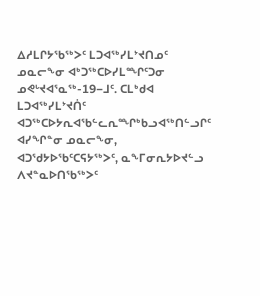ᐃᓱᒪᒋᔭᖃᖅᐳᑦ ᒪᑐᐊᖅᓯᒪᔾᔪᑎᓄᑦ ᓄᓇᓕᖕᓂ ᐊᒃᑐᖅᑕᐅᓯᒪᙱᑦᑐᓂ ᓄᕙᒡᔪᐊᕐᓇᖅ-19−ᒧᑦ. ᑕᒪᒃᑯᐊ ᒪᑐᐊᖅᓯᒪᔾᔪᑏᑦ ᐊᑐᖅᑕᐅᔭᕆᐊᖃᓪᓚᕆᙱᒃᑲᓗᐊᖅᑎᓪᓗᒋᑦ ᐊᓯᖏᓐᓂ ᓄᓇᓕᖕᓂ, ᐊᑐᖁᔭᐅᖃᑦᑕᕋᔭᖅᐳᑦ, ᓇᖕᒥᓂᕆᔭᐅᔪᓪᓗ ᐱᔪᓐᓇᐅᑎᖃᖅᐳᑦ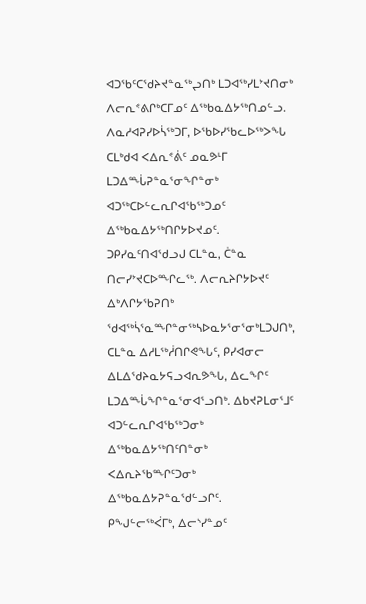ᐊᑐᖃᑦᑕᖁᔨᔪᓐᓇᖅᖢᑎᒃ ᒪᑐᐊᖅᓯᒪᔾᔪᑎᓂᒃ ᐱᓕᕆᕝᕕᒋᒃᑕᒥᓄᑦ ᐃᖅᑲᓇᐃᔭᖅᑎᓄᓪᓗ.
ᐱᓇᓱᐊᕈᓯᐅᓵᖅᑐᒥ, ᐅᖃᐅᓯᖃᓚᐅᖅᐳᖓ ᑕᒪᒃᑯᐊ ᐸᐃᕆᕝᕖᑦ ᓄᓇᕗᒻᒥ ᒪᑐᐃᙶᕈᓐᓇᕐᓂᖏᓐᓂᒃ ᐊᑐᖅᑕᐅᓪᓚᕆᒋᐊᖃᖅᑐᓄᑦ ᐃᖅᑲᓇᐃᔭᖅᑎᒋᔭᐅᔪᓄᑦ. ᑐᑭᓯᓇᑦᑎᐊᖁᓗᒍ ᑕᒪᓐᓇ, ᑖᓐᓇ ᑎᓕᓯᔾᔪᑕᐅᙱᓚᖅ. ᐱᓕᕆᔨᒋᔭᐅᔪᑦ ᐃᒃᐱᒋᔭᖃᕈᑎᒃ ᖁᐊᖅᓵᕐᓇᙱᓐᓂᖅᓴᐅᓇᔭᕐᓂᕐᓂᒃᒪᑐᒍᑎᒃ, ᑕᒪᓐᓇ ᐃᓱᒪᖅᓲᑎᒋᕙᖓᑦ, ᑭᓯᐊᓂᓕ ᐃᒪᐃᖁᔨᓇᔭᕋᓗᐊᕆᕗᖓ, ᐃᓚᖏᑦ ᒪᑐᐃᙶᖏᓐᓇᕐᓂᐊᕐᓗᑎᒃ. ᐃᑲᔪᕈᒪᓂᕐᒧᑦ ᐊᑐᓪᓚᕆᒋᐊᖃᖅᑐᓂᒃ ᐃᖅᑲᓇᐃᔭᖅᑎᑦᑎᓐᓂᒃ ᐸᐃᕆᔨᖃᙱᑦᑐᓂᒃ ᐃᖅᑲᓇᐃᔭᕈᓐᓇᖁᓪᓗᒋᑦ.
ᑭᖑᓪᓕᖅᐹᒥᒃ, ᐃᓕᔅᓯᓐᓄᑦ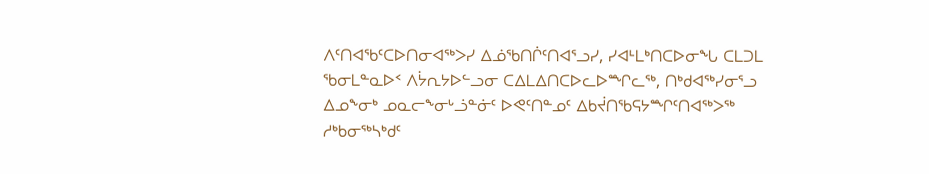ᐱᑦᑎᐊᖃᑦᑕᐅᑎᓂᐊᖅᐳᓯ ᐃᓅᖃᑎᒌᑦᑎᐊᕐᓗᓯ, ᓯᐊᒻᒪᒃᑎᑕᐅᓂᖓ ᑕᒪᑐᒪ ᖃᓂᒪᓐᓇᐅᑉ ᐱᔮᕆᔭᐅᓪᓗᓂ ᑕᐃᒪᐃᑎᑕᐅᓚᐅᙱᓚᖅ, ᑎᒃᑯᐊᖅᓯᓂᕐᓗ ᐃᓄᖕᓂᒃ ᓄᓇᓕᖕᓂᒡᓘᓐᓃᑦ ᐅᕙᑦᑎᓐᓄᑦ ᐃᑲᔫᑎᖃᕋᔭᙱᑦᑎᐊᖅᐳᖅ ᓱᒃᑲᓂᖅᓴᒃᑯᑦ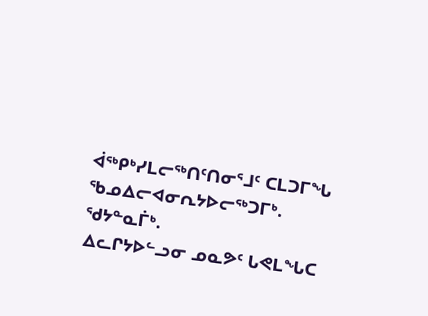ᐋᖅᑭᒃᓯᒪᓕᖅᑎᑦᑎᓂᕐᒧᑦ ᑕᒪᑐᒥᖓ ᖃᓄᐃᓕᐊᓂᕆᔭᐅᓕᖅᑐᒥᒃ.
ᖁᔭᓐᓇᒦᒃ.
ᐃᓚᒋᔭᐅᓪᓗᓂ ᓄᓇᕗᑦ ᒐᕙᒪᖓᑕ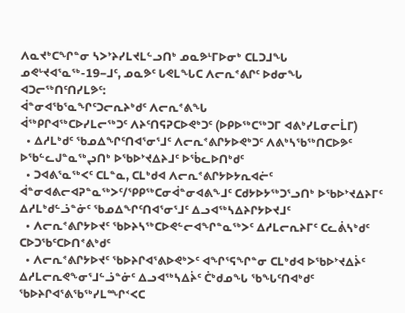ᐱᓇᔪᒃᑕᖏᓐᓂ ᓴᐳᔾᔨᓯᒪᔪᒪᓪᓗᑎᒃ ᓄᓇᕗᒻᒥᐅᓂᒃ ᑕᒪᑐᒧᖓ ᓄᕙᒡᔪᐊᕐᓇᖅ-19−ᒧᑦ, ᓄᓇᕗᑦ ᒐᕙᒪᖓᑕ ᐱᓕᕆᕝᕕᒋᑦ ᐅᑯᓂᖓ ᐊᑐᓕᖅᑎᑦᑎᓯᒪᕗᑦ:
ᐋᓐᓂᐊᖃᕐᓇᖏᑦᑐᓕᕆᔨᒃᑯᑦ ᐱᓕᕆᕝᕕᖓ
ᐋᖅᑭᒋᐊᖅᑕᐅᓯᒪᓕᖅᑐᑦ ᐱᔨᑦᑎᕋᕈᑕᐅᕙᒃᑐᑦ (ᐅᑭᐅᖅᑕᖅᑐᒥ ᐊᕕᒃᓯᒪᓂᓕᒫᒥ)
  • ᐃᓱᒪᒃᑯᑦ ᖃᓄᐃᖏᑦᑎᐊᕐᓂᕐᒧᑦ ᐱᓕᕆᕝᕕᒋᔭᐅᕙᒃᑐᑦ ᐱᕕᒃᓴᖃᖅᑎᑕᐅᕗᑦ ᐅᖃᓪᓚᒍᓐᓇᖅᖢᑎᒃ ᐅᖃᐅᔾᔪᐃᔨᒧᑦ ᐅᖄᓚᐅᑎᒃᑯᑦ
  • ᑐᐊᕕᕐᓇᖅᐸᑦ ᑕᒪᓐᓇ, ᑕᒪᒃᑯᐊ ᐱᓕᕆᕝᕕᒋᔭᐅᔭᕆᐊᓖᑦ ᐋᓐᓂᐊᕕᓕᐊᕈᓐᓇᖅᐳᑦ/ᕿᑭᖅᑕᓂᐋᓐᓂᐊᕕᖕᒧᑦ ᑕᑯᔭᐅᔭᖅᑐᕐᓗᑎᒃ ᐅᖃᐅᔾᔪᐃᔨᒥᑦ ᐃᓱᒪᒃᑯᓪᓘᓐᓃᑦ ᖃᓄᐃᖏᑦᑎᐊᕐᓂᕐᒧᑦ ᐃᓗᐊᖅᓴᐃᔨᒋᔭᐅᔪᒧᑦ
  • ᐱᓕᕆᕝᕕᒋᔭᐅᔪᑦ ᖃᐅᔨᓴᖅᑕᐅᕙᓪᓕᐊᖏᓐᓇᖅᐳᑦ ᐃᓱᒪᓕᕆᔨᒥᑦ ᑕᓚᕖᓴᒃᑯᑦ ᑕᐅᑐᖃᑦᑕᐅᑎᕝᕕᒃᑯᑦ
  • ᐱᓕᕆᕝᕕᒋᔭᐅᔪᑦ ᖃᐅᔨᒋᐊᕐᕕᐅᕙᒃᐳᑦ ᐊᖏᕐᕋᖏᓐᓂ ᑕᒪᒃᑯᐊ ᐅᖃᐅᔾᔪᐃᔩᑦ ᐃᓱᒪᓕᕆᕙᖕᓂᕐᒧᓪᓘᓐᓃᑦ ᐃᓗᐊᖅᓴᐃᔩᑦ ᑖᒃᑯᓄᖓ ᖃᖓᑦᑎᐊᒃᑯᑦ ᖃᐅᔨᒋᐊᕐᕕᖃᖅᓯᒪᙱᑉᐸᑕ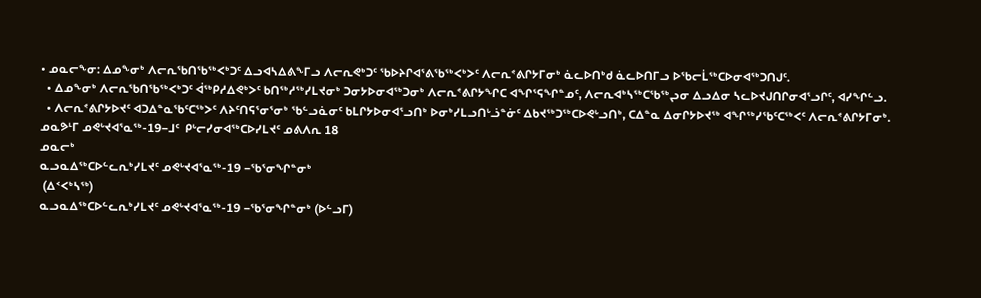• ᓄᓇᓕᖕᓂ: ᐃᓄᖕᓂᒃ ᐱᓕᕆᖃᑎᖃᖅᐸᒃᑐᑦ ᐃᓗᐊᓴᐃᕕᖕᒥᓗ ᐱᓕᕆᕙᒃᑐᑦ ᖃᐅᔨᒋᐊᕐᕕᖃᖅᐸᒃᐳᑦ ᐱᓕᕆᕝᕕᒋᔭᒥᓂᒃ ᓈᓚᐅᑎᒃᑯ ᓈᓚᐅᑎᒥᓗ ᐅᖃᓕᒫᖅᑕᐅᓂᐊᖅᑐᑎᒍᑦ.
  • ᐃᓄᖕᓂᒃ ᐱᓕᕆᖃᑎᖃᖅᐸᒃᑐᑦ ᐋᖅᑭᓱᐃᕙᒃᐳᑦ ᑲᑎᖅᓱᖅᓯᒪᔪᓂᒃ ᑐᓂᔭᐅᓂᐊᖅᑐᓂᒃ ᐱᓕᕆᕝᕕᒋᔭᖏᑕ ᐊᖏᕐᕋᖏᓐᓄᑦ, ᐱᓕᕆᐊᒃᓴᖅᑕᖃᖅᖢᓂ ᐃᓗᐃᓂ ᓴᓚᐅᔪᒍᑎᒋᓂᐊᕐᓗᒋᑦ, ᐊᓯᖏᓪᓗ.
  • ᐱᓕᕆᕝᕕᒋᔭᐅᔪᑦ ᐊᑐᐃᓐᓇᖃᑦᑕᖅᐳᑦ ᐱᔨᑦᑎᕋᕐᓂᕐᓂᒃ ᖃᓪᓗᓈᓂᑦ ᑲᒪᒋᔭᐅᓂᐊᕐᓗᑎᒃ ᐅᓂᒃᓯᒪᓗᑎᒡᓘᓐᓃᑦ ᐃᑲᔪᖅᑐᖅᑕᐅᕙᒡᓗᑎᒃ, ᑕᐃᓐᓇ ᐃᓂᒋᔭᐅᔪᖅ ᐊᖏᖅᓯᖃᑦᑕᖅᐸᑦ ᐱᓕᕆᕝᕕᒋᔭᒥᓂᒃ.
ᓄᓇᕗᒻᒥ ᓄᕙᒡᔪᐊᕐᓇᖅ-19−ᒧᑦ  ᑭᒡᓕᓯᓂᐊᖅᑕᐅᓯᒪᔪᑦ ᓄᕕᐱᕆ 18
ᓄᓇᓕᒃ
ᓇᓗᓇᐃᖅᑕᐅᓪᓚᕆᒃᓯᒪᔪᑦ ᓄᕙᒡᔪᐊᕐᓇᖅ-19 −ᖃᕐᓂᖏᓐᓂᒃ
 (ᐃᑉᐸᒃᓴᖅ)
ᓇᓗᓇᐃᖅᑕᐅᓪᓚᕆᒃᓯᒪᔪᑦ ᓄᕙᒡᔪᐊᕐᓇᖅ-19 −ᖃᕐᓂᖏᓐᓂᒃ (ᐅᓪᓗᒥ)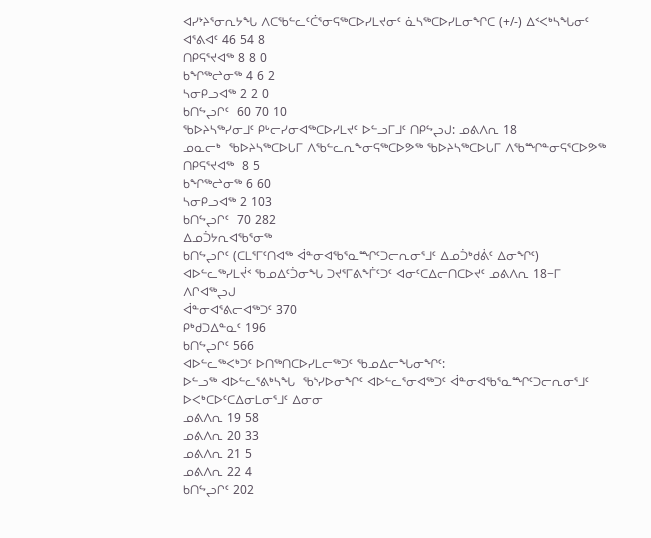ᐊᓯᔾᔨᕐᓂᕆᔭᖓ ᐱᑕᖃᓪᓚᑦᑖᕐᓂᕋᖅᑕᐅᓯᒪᔪᓂᑦ ᓈᓴᖅᑕᐅᓯᒪᓂᖏᑕ (+/-) ᐃᑉᐸᒃᓴᖓᓂᑦ
ᐊᕐᕕᐊᑦ 46 54 8
ᑎᑭᕋᕐᔪᐊᖅ 8 8 0
ᑲᖏᖅᖠᓂᖅ 4 6 2
ᓴᓂᑭᓗᐊᖅ 2 2 0
ᑲᑎᖦᖢᒋᑦ  60 70 10
ᖃᐅᔨᓴᖅᓯᓂᒧᑦ ᑭᒡᓕᓯᓂᐊᖅᑕᐅᓯᒪᔪᑦ ᐅᓪᓗᒥᒧᑦ ᑎᑭᖦᖢᒍ: ᓄᕕᐱᕆ 18
ᓄᓇᓕᒃ  ᖃᐅᔨᓴᖅᑕᐅᒐᒥ ᐱᖃᓪᓚᕆᖕᓂᕋᖅᑕᐅᕗᖅ ᖃᐅᔨᓴᖅᑕᐅᒐᒥ ᐱᖃᙱᓐᓂᕋᕐᑕᐅᕗᖅ
ᑎᑭᕋᕐᔪᐊᖅ  8 5
ᑲᖏᖅᖠᓂᖅ 6 60
ᓴᓂᑭᓗᐊᖅ 2 103
ᑲᑎᖦᖢᒋᑦ  70 282
ᐃᓄᑑᔭᕆᐊᖃᕐᓂᖅ
ᑲᑎᖦᖢᒋᑦ (ᑕᒪᕐᒥᑦᑎᐊᖅ ᐋᓐᓂᐊᖃᕐᓇᙱᑦᑐᓕᕆᓂᕐᒧᑦ ᐃᓄᑑᒃᑯᕖᑦ ᐃᓂᖏᑦ)
ᐊᐅᓪᓚᖅᓯᒪᔫᑉ ᖃᓄᐃᑦᑑᓂᖓ ᑐᔪᕐᒥᕕᖕᒦᑦᑐᑦ ᐊᓂᑦᑕᐃᓕᑎᑕᐅᔪᑦ ᓄᕕᐱᕆ 18−ᒥ ᐱᒋᐊᖅᖢᒍ
ᐋᓐᓂᐊᕐᕕᓕᐊᖅᑐᑦ 370
ᑭᒃᑯᑐᐃᓐᓇᑦ 196
ᑲᑎᖦᖢᒋᑦ 566
ᐊᐅᓪᓚᖅᐸᒃᑐᑦ ᐅᑎᖅᑎᑕᐅᓯᒪᓕᖅᑐᑦ ᖃᓄᐃᓕᖓᓂᖏᑦ:
ᐅᓪᓗᖅ ᐊᐅᓪᓚᕐᕕᒃᓴᖓ  ᖃᔅᓯᐅᓂᖏᑦ ᐊᐅᓪᓚᕐᓂᐊᖅᑐᑦ ᐋᓐᓂᐊᖃᕐᓇᙱᑦᑐᓕᕆᓂᕐᒧᑦ ᐅᐸᒃᑕᐅᑦᑕᐃᓂᒪᓂᕐᒧᑦ ᐃᓂᓂ
ᓄᕕᐱᕆ 19 58
ᓄᕕᐱᕆ 20 33
ᓄᕕᐱᕆ 21 5
ᓄᕕᐱᕆ 22 4
ᑲᑎᖦᖢᒋᑦ 202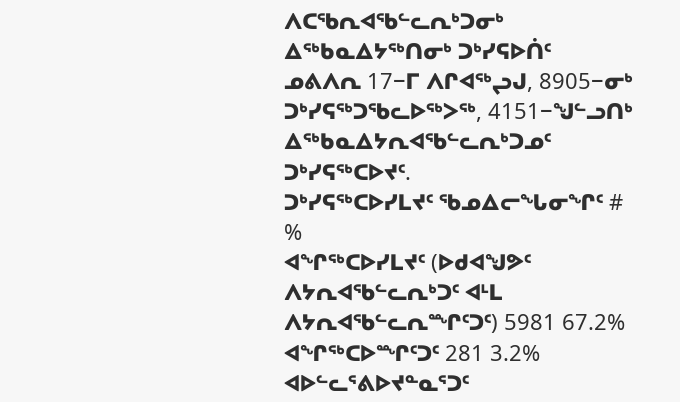ᐱᑕᖃᕆᐊᖃᓪᓚᕆᒃᑐᓂᒃ ᐃᖅᑲᓇᐃᔭᖅᑎᓂᒃ ᑐᒃᓯᕋᐅᑏᑦ
ᓄᕕᐱᕆ 17−ᒥ ᐱᒋᐊᖅᖢᒍ, 8905−ᓂᒃ ᑐᒃᓯᕋᖅᑐᖃᓚᐅᖅᐳᖅ, 4151−ᖑᓪᓗᑎᒃ ᐃᖅᑲᓇᐃᔭᕆᐊᖃᓪᓚᕆᒃᑐᓄᑦ ᑐᒃᓯᕋᖅᑕᐅᔪᑦ.
ᑐᒃᓯᕋᖅᑕᐅᓯᒪᔪᑦ ᖃᓄᐃᓕᖓᓂᖏᑦ # %
ᐊᖏᖅᑕᐅᓯᒪᔪᑦ (ᐅᑯᐊᖑᕗᑦ ᐱᔭᕆᐊᖃᓪᓚᕆᒃᑐᑦ ᐊᒻᒪ ᐱᔭᕆᐊᖃᓪᓚᕆᙱᑦᑐᑦ) 5981 67.2%
ᐊᖏᖅᑕᐅᙱᑦᑐᑦ 281 3.2%
ᐊᐅᓪᓚᕐᕕᐅᔪᓐᓇᕐᑐᑦ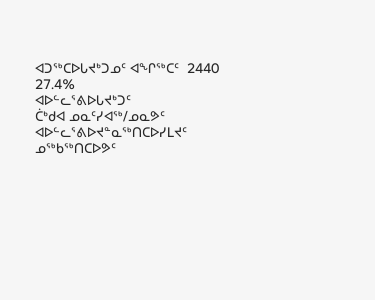ᐊᑐᖅᑕᐅᒐᔪᒃᑐᓄᑦ ᐊᖏᖅᑕᑦ  2440 27.4%
ᐊᐅᓪᓚᕐᕕᐅᒐᔪᒃᑐᑦ
ᑖᒃᑯᐊ ᓄᓇᑦᓯᐊᖅ/ᓄᓇᕗᑦ ᐊᐅᓪᓚᕐᕕᐅᔪᓐᓇᖅᑎᑕᐅᓯᒪᔪᑦ ᓄᖅᑲᖅᑎᑕᐅᕗᑦ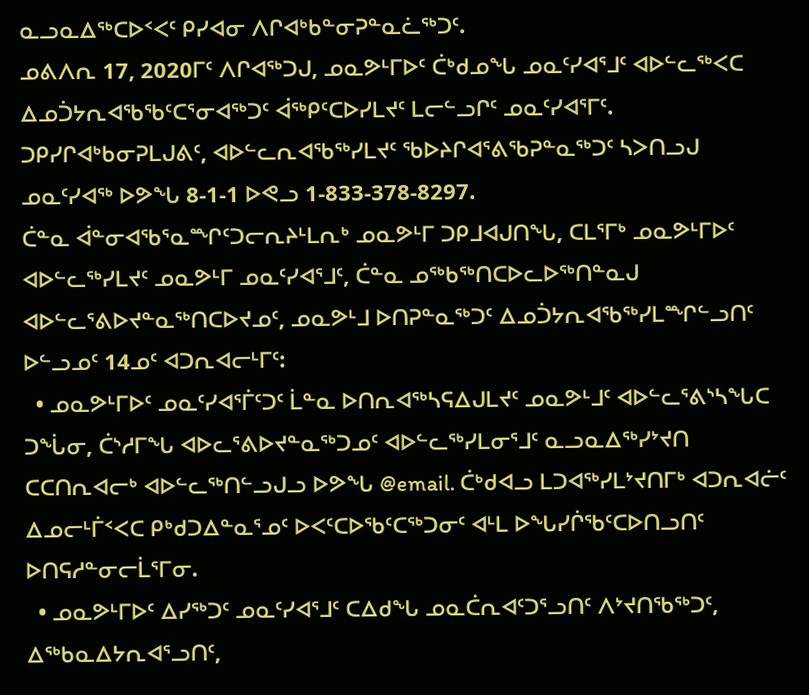ᓇᓗᓇᐃᖅᑕᐅᑉᐸᑦ ᑭᓯᐊᓂ ᐱᒋᐊᒃᑲᓐᓂᕈᓐᓇᓛᖅᑐᑦ.
ᓄᕕᐱᕆ 17, 2020ᒥᑦ ᐱᒋᐊᖅᑐᒍ, ᓄᓇᕗᒻᒥᐅᑦ ᑖᒃᑯᓄᖓ ᓄᓇᑦᓯᐊᕐᒧᑦ ᐊᐅᓪᓚᖅᐸᑕ ᐃᓄᑑᔭᕆᐊᖃᖃᑦᑕᕐᓂᐊᖅᑐᑦ ᐋᖅᑭᑦᑕᐅᓯᒪᔪᑦ ᒪᓕᓪᓗᒋᑦ ᓄᓇᑦᓯᐊᕐᒥᑦ. ᑐᑭᓯᒋᐊᒃᑲᓂᕈᒪᒍᕕᑦ, ᐊᐅᓪᓚᕆᐊᖃᖅᓯᒪᔪᑦ ᖃᐅᔨᒋᐊᕐᕕᖃᕈᓐᓇᖅᑐᑦ ᓴᐳᑎᓗᒍ ᓄᓇᑦᓯᐊᖅ ᐅᕗᖓ 8-1-1 ᐅᕙᓗ 1-833-378-8297.
ᑖᓐᓇ ᐋᓐᓂᐊᖃᕐᓇᙱᑦᑐᓕᕆᔨᒻᒪᕆᒃ ᓄᓇᕗᒻᒥ ᑐᑭᒧᐊᒍᑎᖓ, ᑕᒪᕐᒥᒃ ᓄᓇᕗᒻᒥᐅᑦ ᐊᐅᓪᓚᖅᓯᒪᔪᑦ ᓄᓇᕗᒻᒥ ᓄᓇᑦᓯᐊᕐᒧᑦ, ᑖᓐᓇ ᓄᖅᑲᖅᑎᑕᐅᓚᐅᖅᑎᓐᓇᒍ ᐊᐅᓪᓚᕐᕕᐅᔪᓐᓇᖅᑎᑕᐅᔪᓄᑦ, ᓄᓇᕗᒻᒧ ᐅᑎᕈᓐᓇᖅᑐᑦ ᐃᓄᑑᔭᕆᐊᖃᖅᓯᒪᙱᓪᓗᑎᑦ ᐅᓪᓗᓄᑦ 14ᓄᑦ ᐊᑐᕆᐊᓕᒻᒥᑦ:
  • ᓄᓇᕗᒻᒥᐅᑦ ᓄᓇᑦᓯᐊᕐᒦᑦᑐᑦ ᒫᓐᓇ ᐅᑎᕆᐊᖅᓴᕋᐃᒍᒪᔪᑦ ᓄᓇᕗᒻᒧᑦ ᐊᐅᓪᓚᕐᕕᔅᓴᖓᑕ ᑐᖔᓂ, ᑖᔅᓱᒥᖓ ᐊᐅᓚᕐᕕᐅᔪᓐᓇᖅᑐᓄᑦ ᐊᐅᓪᓚᖅᓯᒪᓂᕐᒧᑦ ᓇᓗᓇᐃᖅᓯᔾᔪᑎ ᑕᑕᑎᕆᐊᓕᒃ ᐊᐅᓪᓚᖅᑎᓪᓗᒍᓗ ᐅᕗᖓ @email. ᑖᒃᑯᐊᓗ ᒪᑐᐊᖅᓯᒪᔾᔪᑎᒥᒃ ᐊᑐᕆᐊᓖᑦ ᐃᓄᓕᒻᒦᑉᐸᑕ ᑭᒃᑯᑐᐃᓐᓇᕐᓄᑦ ᐅᐸᑦᑕᐅᖃᑦᑕᖅᑐᓂᑦ ᐊᒻᒪ ᐅᖓᓯᒌᖃᑦᑕᐅᑎᓗᑎᑦ ᐅᑎᕋᓱᓐᓂᓕᒫᕐᒥᓂ.
  • ᓄᓇᕗᒻᒥᐅᑦ ᐃᓯᖅᑐᑦ ᓄᓇᑦᓯᐊᕐᒧᑦ ᑕᐃᑯᖓ ᓄᓇᑖᕆᐊᑦᑐᕐᓗᑎᑦ ᐱᔾᔪᑎᖃᖅᑐᑦ, ᐃᖅᑲᓇᐃᔭᕆᐊᕐᓗᑎᑦ,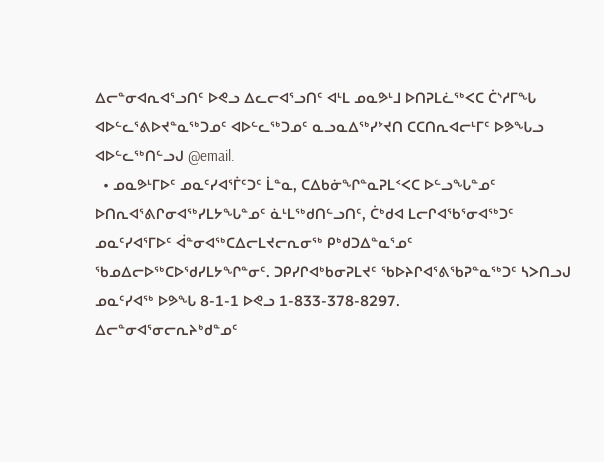ᐃᓕᓐᓂᐊᕆᐊᕐᓗᑎᑦ ᐅᕙᓗ ᐃᓚᓕᐊᕐᓗᑎᑦ ᐊᒻᒪ ᓄᓇᕗᒻᒧ ᐅᑎᕈᒪᓛᖅᐸᑕ ᑖᔅᓱᒥᖓ ᐊᐅᓪᓚᕐᕕᐅᔪᓐᓇᖅᑐᓄᑦ ᐊᐅᓪᓚᖅᑐᓄᑦ ᓇᓗᓇᐃᖅᓯᔾᔪᑎ ᑕᑕᑎᕆᐊᓕᒻᒥᑦ ᐅᕗᖓᓗ ᐊᐅᓪᓚᖅᑎᓪᓗᒍ @email.
  • ᓄᓇᕗᒻᒥᐅᑦ ᓄᓇᑦᓯᐊᕐᒦᑦᑐᑦ ᒫᓐᓇ, ᑕᐃᑲᓃᖏᓐᓇᕈᒪᑉᐸᑕ ᐅᓪᓗᖓᓐᓄᑦ ᐅᑎᕆᐊᕐᕕᒋᓂᐊᖅᓯᒪᔭᖓᓐᓄᑦ ᓈᒻᒪᖅᑯᑎᓪᓗᑎᑦ, ᑖᒃᑯᐊ ᒪᓕᒋᐊᖃᕐᓂᐊᖅᑐᑦ ᓄᓇᑦᓯᐊᕐᒥᐅᑦ ᐋᓐᓂᐊᖅᑕᐃᓕᒪᔪᓕᕆᓂᖅ ᑭᒃᑯᑐᐃᓐᓇᕐᓄᑦ ᖃᓄᐃᓕᐅᖅᑕᐅᖁᓯᒪᔭᖏᓐᓂᑦ. ᑐᑭᓯᒋᐊᒃᑲᓂᕈᒪᔪᑦ ᖃᐅᔨᒋᐊᕐᕕᖃᕈᓐᓇᖅᑐᑦ ᓴᐳᑎᓗᒍ ᓄᓇᑦᓯᐊᖅ ᐅᕗᖓ 8-1-1 ᐅᕙᓗ 1-833-378-8297.
ᐃᓕᓐᓂᐊᕐᓂᓕᕆᔨᒃᑯᓐᓄᑦ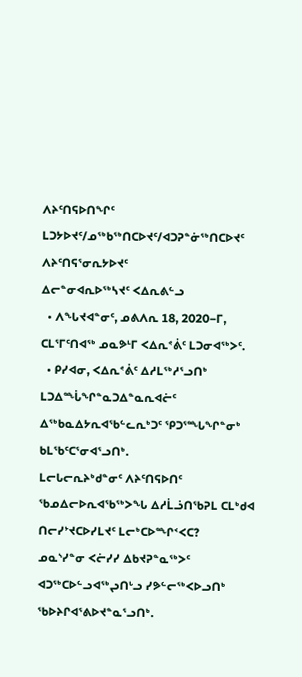ᐱᔨᑦᑎᕋᐅᑎᖏᑦ
ᒪᑐᔭᐅᔪᑦ/ᓄᖅᑲᖅᑎᑕᐅᔪᑦ/ᐊᑐᕈᓐᓃᖅᑎᑕᐅᔪᑦ ᐱᔨᑦᑎᕋᕐᓂᕆᔭᐅᔪᑦ
ᐃᓕᓐᓂᐊᕆᐅᖅᓴᔪᑦ ᐸᐃᕆᕕᓪᓗ
  • ᐱᖓᔪᐊᓐᓂᑦ, ᓄᕕᐱᕆ 18, 2020−ᒥ, ᑕᒪᕐᒥᑦᑎᐊᖅ ᓄᓇᕗᒻᒥ ᐸᐃᕆᕝᕖᑦ ᒪᑐᓂᐊᖅᐳᑦ.
  • ᑭᓯᐊᓂ, ᐸᐃᕆᕝᕖᑦ ᐃᓱᒪᖅᓱᕐᓗᑎᒃ ᒪᑐᐃᙶᖏᓐᓇᑐᐃᓐᓇᕆᐊᓖᑦ ᐃᖅᑲᓇᐃᔭᕆᐊᖃᓪᓚᕆᒃᑐᑦ ᕿᑐᕐᙵᖏᓐᓂᒃ ᑲᒪᖃᑦᑕᕐᓂᐊᕐᓗᑎᒃ.
ᒪᓕᒐᓕᕆᔨᒃᑯᓐᓂᑦ ᐱᔨᑦᑎᕋᐅᑎᑦ
ᖃᓄᐃᓕᐅᕆᐊᖃᖅᐳᖓ ᐃᓱᒫᓘᑎᖃᕈᒪ ᑕᒪᒃᑯᐊ ᑎᓕᓯᔾᔪᑕᐅᓯᒪᔪᑦ ᒪᓕᒃᑕᐅᙱᑉᐸᑕ?
ᓄᓇᔅᓯᓐᓂ ᐸᓖᓯᓯ ᐃᑲᔪᕈᓐᓇᖅᐳᑦ ᐊᑐᖅᑕᐅᓪᓗᐊᖅᖢᑎᒡᓗ ᓯᕗᓪᓕᖅᐸᐅᓗᑎᒃ ᖃᐅᔨᒋᐊᕐᕕᐅᔪᓐᓇᕐᓗᑎᒃ.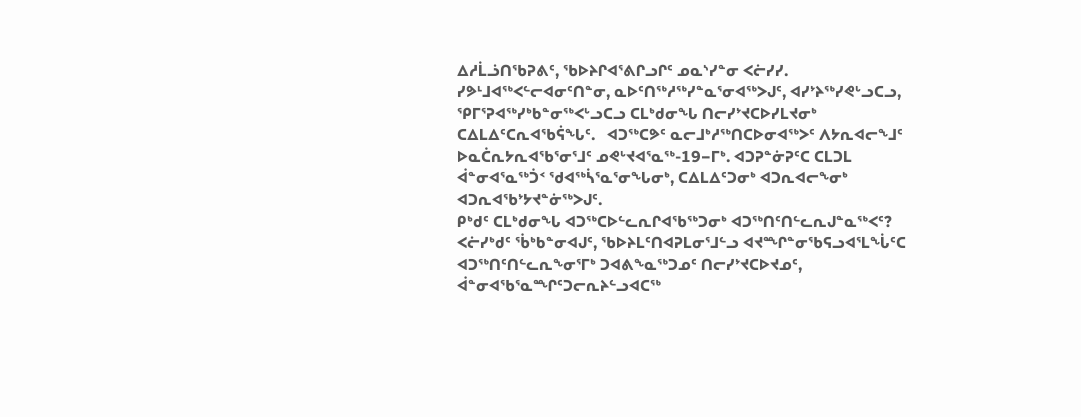ᐃᓱᒫᓘᑎᖃᕈᕕᑦ, ᖃᐅᔨᒋᐊᕐᕕᒋᓗᒋᑦ ᓄᓇᔅᓯᓐᓂ ᐸᓖᓯᓯ.
ᓯᕗᒻᒧᐊᖅᐸᓪᓕᐊᓂᑦᑎᓐᓂ, ᓇᐅᑦᑎᖅᓱᖅᓯᓐᓇᕐᓂᐊᖅᐳᒍᑦ, ᐊᓯᔾᔨᖅᓯᕙᒡᓗᑕᓗ, ᕿᒥᕐᕈᐊᖅᓯᒃᑲᓐᓂᖅᐸᒡᓗᑕᓗ ᑕᒪᒃᑯᓂᖓ ᑎᓕᓯᔾᔪᑕᐅᓯᒪᔪᓂᒃ ᑕᐃᒪᐃᑦᑕᕆᐊᖃᕌᖓᑦ.   ᐊᑐᖅᑕᕗᑦ ᓇᓕᒧᒃᓱᖅᑎᑕᐅᓂᐊᖅᐳᑦ ᐱᔭᕆᐊᓕᖕᒧᑦ ᐅᓇᑖᕆᔭᕆᐊᖃᕐᓂᕐᒧᑦ ᓄᕙᒡᔪᐊᕐᓇᖅ-19−ᒥᒃ. ᐊᑐᕈᓐᓃᕈᑦᑕ ᑕᒪᑐᒪ ᐋᓐᓂᐊᕐᓇᖅᑑᑉ ᖁᐊᖅᓵᕐᓇᕐᓂᖓᓂᒃ, ᑕᐃᒪᐃᑦᑐᓂᒃ ᐊᑐᕆᐊᓕᖕᓂᒃ ᐊᑐᕆᐊᖃᔾᔭᔪᓐᓃᖅᐳᒍᑦ.
ᑭᒃᑯᑦ ᑕᒪᒃᑯᓂᖓ ᐊᑐᖅᑕᐅᓪᓚᕆᒋᐊᖃᖅᑐᓂᒃ ᐊᑐᖅᑎᑦᑎᓪᓚᕆᒍᓐᓇᖅᐸᑦ?
ᐸᓖᓯᒃᑯᑦ ᖄᒃᑲᓐᓂᐊᒍᑦ, ᖃᐅᔨᒪᑦᑎᐊᕈᒪᓂᕐᒧᓪᓗ ᐊᔪᙱᓐᓂᖃᕋᓗᐊᕐᒪᖔᑦᑕ ᐊᑐᖅᑎᑦᑎᓪᓚᕆᖕᓂᕐᒥᒃ ᑐᐊᕕᖕᓇᖅᑐᓄᑦ ᑎᓕᓯᔾᔪᑕᐅᔪᓄᑦ, ᐋᓐᓂᐊᖃᕐᓇᙱᑦᑐᓕᕆᔨᓪᓗᐊᑕᖅ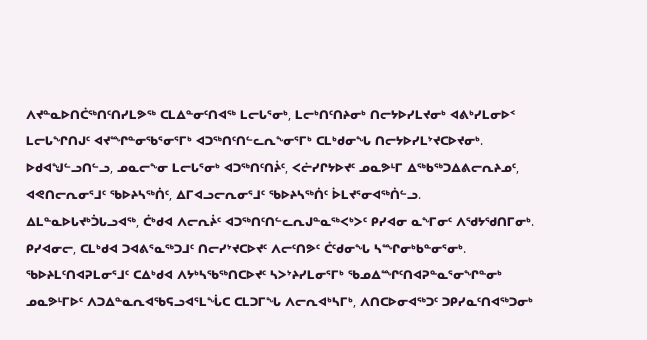ᐱᔪᓐᓇᐅᑎᑖᖅᑎᑦᑎᓯᒪᕗᖅ ᑕᒪᐃᓐᓂᑦᑎᐊᖅ ᒪᓕᒐᕐᓂᒃ, ᒪᓕᒃᑎᑦᑎᔨᓂᒃ ᑎᓕᔭᐅᓯᒪᔪᓂᒃ ᐊᕕᒃᓯᒪᓂᐅᑉ ᒪᓕᒐᖏᑎᒍᑦ ᐊᔪᙱᓐᓂᖃᕐᓂᕐᒥᒃ ᐊᑐᖅᑎᑦᑎᓪᓚᕆᖕᓂᕐᒥᒃ ᑕᒪᒃᑯᓂᖓ ᑎᓕᔭᐅᓯᒪᔾᔪᑕᐅᔪᓂᒃ. ᐅᑯᐊᖑᓪᓗᑎᓪᓗ, ᓄᓇᓕᖕᓂ ᒪᓕᒐᕐᓂᒃ ᐊᑐᖅᑎᑦᑎᔩᑦ, ᐸᓖᓯᒋᔭᐅᔪᑦ ᓄᓇᕗᒻᒥ ᐃᖅᑲᖅᑐᐃᕕᓕᕆᔨᓄᑦ, ᐊᕙᑎᓕᕆᓂᕐᒧᑦ ᖃᐅᔨᓴᖅᑏᑦ, ᐃᒥᐊᓗᓕᕆᓂᕐᒧᑦ ᖃᐅᔨᓴᖅᑏᑦ ᐆᒪᔪᕐᓂᐊᖅᑏᓪᓗ.
ᐃᒪᓐᓇᐅᒐᔪᒃᑑᒐᓗᐊᖅ, ᑖᒃᑯᐊ ᐱᓕᕆᔩᑦ ᐊᑐᖅᑎᑦᑎᓪᓚᕆᒍᓐᓇᖅᐸᒃᐳᑦ ᑭᓯᐊᓂ ᓇᖕᒥᓂᑦ ᐱᖁᔭᖁᑎᒥᓂᒃ. ᑭᓯᐊᓂᓕ, ᑕᒪᒃᑯᐊ ᑐᐊᕕᕐᓇᖅᑐᒧᑦ ᑎᓕᓯᔾᔪᑕᐅᔪᑦ ᐱᓕᑦᑎᕗᑦ ᑖᑦᑯᓂᖓ ᓴᙱᓂᒃᑲᓐᓂᕐᓂᒃ. ᖃᐅᔨᒪᑦᑎᐊᕈᒪᓂᕐᒧᑦ ᑕᐃᒃᑯᐊ ᐱᔭᒃᓴᖃᖅᑎᑕᐅᔪᑦ ᓴᐳᔾᔨᓯᒪᓂᕐᒥᒃ ᖃᓄᐃᙱᑦᑎᐊᕈᓐᓇᕐᓂᖏᓐᓂᒃ ᓄᓇᕗᒻᒥᐅᑦ ᐱᑐᐃᓐᓇᕆᐊᖃᕋᓗᐊᕐᒪᖔᑕ ᑕᒪᑐᒥᖓ ᐱᓕᕆᐊᒃᓴᒥᒃ, ᐱᑎᑕᐅᓂᐊᖅᑐᑦ ᑐᑭᓯᓇᑦᑎᐊᖅᑐᓂᒃ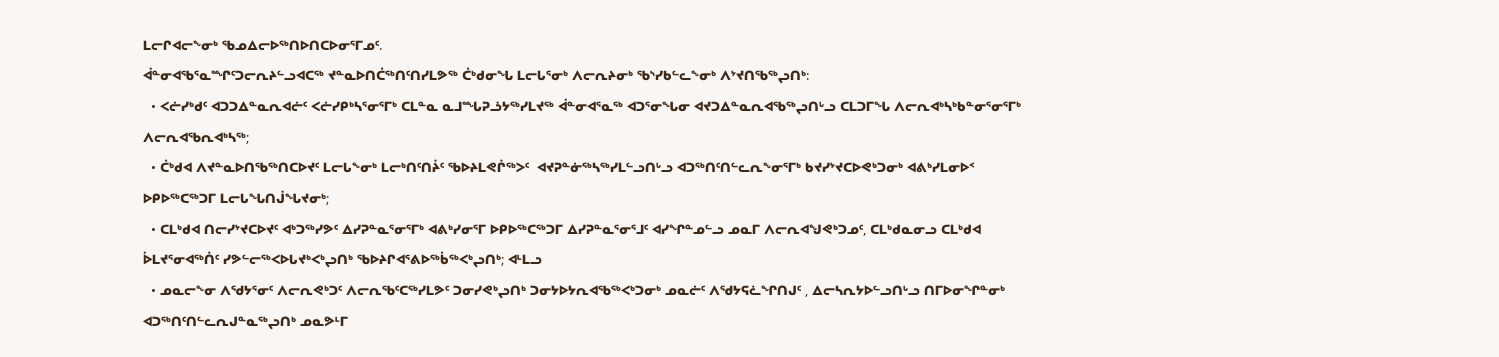ᒪᓕᒋᐊᓕᖕᓂᒃ ᖃᓄᐃᓕᐅᖅᑎᐅᑎᑕᐅᓂᕐᒥᓄᑦ.
ᐋᓐᓂᐊᖃᕐᓇᙱᑦᑐᓕᕆᔨᓪᓗᐊᑕᖅ ᔪᓐᓇᐅᑎᑖᖅᑎᑦᑎᓯᒪᕗᖅ ᑖᒃᑯᓂᖓ ᒪᓕᒐᕐᓂᒃ ᐱᓕᕆᔨᓂᒃ ᖃᔅᓯᑲᓪᓚᖕᓂᒃ ᐱᔾᔪᑎᖃᖅᖢᑎᒃ:
  • ᐸᓖᓯᒃᑯᑦ ᐊᑐᑐᐃᓐᓇᕆᐊᓖᑦ ᐸᓖᓯᑭᒃᓴᕐᓂᕐᒥᒃ ᑕᒪᓐᓇ ᓇᒧᙵᕈᓘᔭᖅᓯᒪᔪᖅ ᐋᓐᓂᐊᕐᓇᖅ ᐊᑐᕐᓂᖓᓂ ᐊᔪᑐᐃᓐᓇᕆᐊᖃᖅᖢᑎᒡᓗ ᑕᒪᑐᒥᖓ ᐱᓕᕆᐊᒃᓴᒃᑲᓐᓂᕐᓂᕐᒥᒃ ᐱᓕᕆᐊᖃᕆᐊᒃᓴᖅ;
  • ᑖᒃᑯᐊ ᐱᔪᓐᓇᐅᑎᖃᖅᑎᑕᐅᔪᑦ ᒪᓕᒐᖕᓂᒃ ᒪᓕᒃᑎᑦᑎᔩᑦ ᖃᐅᔨᒪᕙᒌᖅᐳᑦ  ᐊᔪᕈᓐᓃᖅᓴᖅᓯᒪᓪᓗᑎᒡᓗ ᐊᑐᖅᑎᑦᑎᓪᓚᕆᖕᓂᕐᒥᒃ ᑲᔪᓯᔾᔪᑕᐅᕙᒃᑐᓂᒃ ᐊᕕᒃᓯᒪᓂᐅᑉ ᐅᑭᐅᖅᑕᖅᑐᒥ ᒪᓕᒐᖓᑎᒎᖓᔪᓂᒃ;
  • ᑕᒪᒃᑯᐊ ᑎᓕᓯᔾᔪᑕᐅᔪᑦ ᐊᒃᑐᖅᓯᕗᑦ ᐃᓯᕈᓐᓇᕐᓂᕐᒥᒃ ᐊᕕᒃᓯᓂᕐᒥ ᐅᑭᐅᖅᑕᖅᑐᒥ ᐃᓯᕈᓐᓇᕐᓂᕐᒧᑦ ᐊᓯᖏᓐᓄᓪᓗ ᓄᓇᒥ ᐱᓕᕆᐊᖑᕙᒃᑐᓄᑦ, ᑕᒪᒃᑯᓇᓂᓗ ᑕᒪᒃᑯᐊ ᐆᒪᔪᕐᓂᐊᖅᑏᑦ ᓯᕗᓪᓕᖅᐸᐅᒐᔪᒃᐸᒃᖢᑎᒃ ᖃᐅᔨᒋᐊᕐᕕᐅᖅᑳᖅᐸᒃᖢᑎᒃ; ᐊᒻᒪᓗ
  • ᓄᓇᓕᖕᓂ ᐱᖁᔭᕐᓂᑦ ᐱᓕᕆᕙᒃᑐᑦ ᐱᓕᕆᖃᑦᑕᖅᓯᒪᕗᑦ ᑐᓂᓯᕙᒃᖢᑎᒃ ᑐᓂᔭᐅᔭᕆᐊᖃᖅᐸᒃᑐᓂᒃ ᓄᓇᓖᑦ ᐱᖁᔭᕋᓛᖏᑎᒍᑦ , ᐃᓕᓴᕆᔭᐅᓪᓗᑎᒡᓗ ᑎᒥᐅᓂᖏᓐᓂᒃ ᐊᑐᖅᑎᑦᑎᓪᓚᕆᒍᓐᓇᖅᖢᑎᒃ ᓄᓇᕗᒻᒥ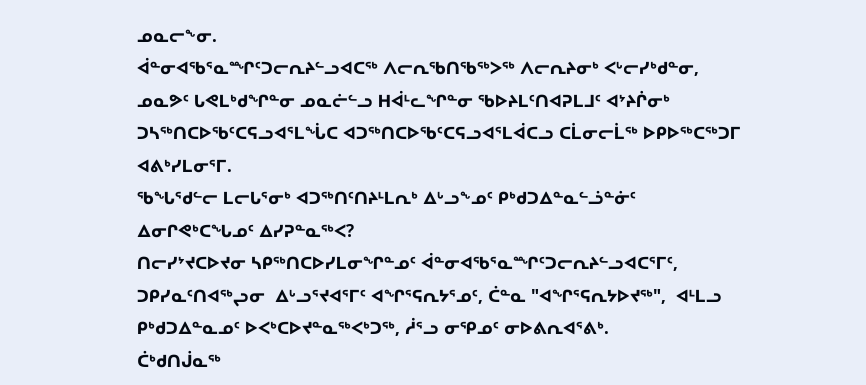ᓄᓇᓕᖕᓂ.
ᐋᓐᓂᐊᖃᕐᓇᙱᑦᑐᓕᕆᔨᓪᓗᐊᑕᖅ ᐱᓕᕆᖃᑎᖃᖅᐳᖅ ᐱᓕᕆᔨᓂᒃ ᐸᒡᓕᓯᒃᑯᓐᓂ, ᓄᓇᕗᑦ ᒐᕙᒪᒃᑯᖏᓐᓂ ᓄᓇᓖᓪᓗ ᕼᐋᒻᓚᖏᓐᓂ ᖃᐅᔨᒪᑦᑎᐊᕈᒪᒧᑦ ᐊᔾᔨᒌᓂᒃ ᑐᓴᖅᑎᑕᐅᖃᑦᑕᕋᓗᐊᕐᒪᖔᑕ ᐊᑐᖅᑎᑕᐅᖃᑦᑕᕋᓗᐊᕐᒪᐋᑕᓗ ᑕᒫᓂᓕᒫᖅ ᐅᑭᐅᖅᑕᖅᑐᒥ ᐊᕕᒃᓯᒪᓂᕐᒥ.
ᖃᖓᕐᑯᓪᓕ ᒪᓕᒐᕐᓂᒃ ᐊᑐᖅᑎᑦᑎᔨᒻᒪᕆᒃ ᐃᒡᓗᖕᓄᑦ ᑭᒃᑯᑐᐃᓐᓇᓪᓘᓐᓃᑦ ᐃᓂᒋᕙᒃᑕᖓᓄᑦ ᐃᓯᕈᓐᓇᖅᐸ?
ᑎᓕᓯᔾᔪᑕᐅᔪᓂ ᓴᑭᖅᑎᑕᐅᓯᒪᓂᖏᓐᓄᑦ ᐋᓐᓂᐊᖃᕐᓇᙱᑦᑐᓕᕆᔨᓪᓗᐊᑕᕐᒥᑦ, ᑐᑭᓯᓇᑦᑎᐊᖅᖢᓂ  ᐃᒡᓗᕐᔪᐊᕐᒥᑦ ᐊᖏᕐᕋᕆᔭᕐᓄᑦ, ᑖᓐᓇ "ᐊᖏᕐᕋᕆᔭᐅᔪᖅ",  ᐊᒻᒪᓗ ᑭᒃᑯᑐᐃᓐᓇᓄᑦ ᐅᐸᒃᑕᐅᔪᓐᓇᖅᐸᒃᑐᖅ, ᓲᕐᓗ ᓂᕿᓄᑦ ᓂᐅᕕᕆᐊᕐᕕᒃ.
ᑖᒃᑯᑎᒎᓇᖅ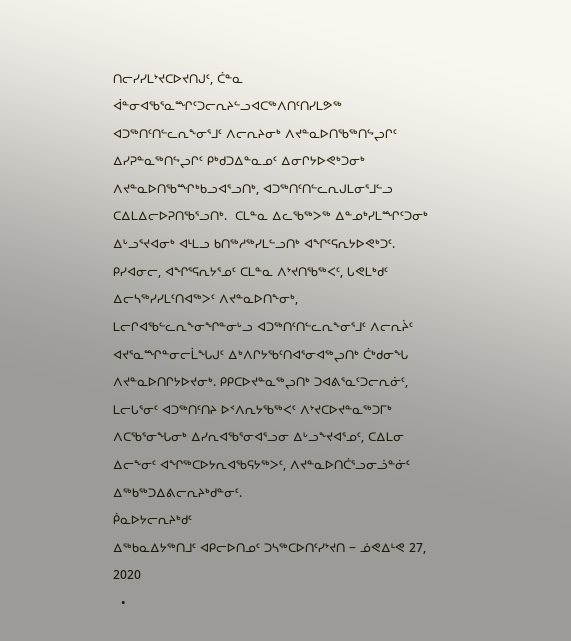ᑎᓕᓯᓯᒪᔾᔪᑕᐅᔪᑎᒍᑦ, ᑖᓐᓇ ᐋᓐᓂᐊᖃᕐᓇᙱᑦᑐᓕᕆᔨᓪᓗᐊᑕᖅᐱᑎᑦᑎᓯᒪᕗᖅ ᐊᑐᖅᑎᑦᑎᓪᓚᕆᖕᓂᕐᒧᑦ ᐱᓕᕆᔨᓂᒃ ᐱᔪᓐᓇᐅᑎᖃᖅᑎᖦᖢᒋᑦ ᐃᓯᕈᓐᓇᖅᑎᖦᖢᒋᑦ ᑭᒃᑯᑐᐃᓐᓇᓄᑦ ᐃᓂᒋᔭᐅᕙᒃᑐᓂᒃ ᐱᔪᓐᓇᐅᑎᖃᙱᒃᑲᓗᐊᕐᓗᑎᒃ, ᐊᑐᖅᑎᑦᑎᓪᓚᕆᒍᒪᓂᕐᒧᓪᓗ ᑕᐃᒪᐃᓕᐅᕈᑎᖃᕐᓗᑎᒃ.  ᑕᒪᓐᓇ ᐃᓚᖃᖅᐳᖅ ᐃᓐᓄᒃᓯᒪᙱᑦᑐᓂᒃ ᐃᒡᓗᕐᔪᐊᓂᒃ ᐊᒻᒪᓗ ᑲᑎᖅᓱᖅᓯᒪᓪᓗᑎᒃ ᐊᖏᑦᕋᕆᔭᐅᕙᒃᑐᑦ.
ᑭᓯᐊᓂᓕ, ᐊᖏᕐᕋᕆᔭᕐᓄᑦ ᑕᒪᓐᓇ ᐱᔾᔪᑎᖃᖅᐸᑦ, ᒐᕙᒪᒃᑯᑦ ᐃᓕᓴᖅᓯᓯᒪᑦᑎᐊᖅᐳᑦ ᐱᔪᓐᓇᐅᑎᖕᓂᒃ, ᒪᓕᒋᐊᖃᓪᓚᕆᖕᓂᖏᓐᓂᒡᓗ ᐊᑐᖅᑎᑦᑎᓪᓚᕆᖕᓂᕐᒧᑦ ᐱᓕᕆᔩᑦ ᐊᔪᕐᓇᙱᓐᓂᓕᒫᖓᒍᑦ ᐃᒃᐱᒋᔭᖃᑦᑎᐊᕐᓂᐊᖅᖢᑎᒃ ᑖᒃᑯᓂᖓ ᐱᔪᓐᓇᐅᑎᒋᔭᐅᔪᓂᒃ. ᑭᑭᑕᐅᔪᓐᓇᖅᖢᑎᒃ ᑐᐊᕕᕐᓇᑦᑐᓕᕆᓃᑦ, ᒪᓕᒐᕐᓂᑦ ᐊᑐᖅᑎᑦᑎᔨ ᐅᑉᐱᕆᔭᖃᖅᐸᑦ ᐱᔾᔪᑕᐅᔪᓐᓇᖅᑐᒥᒃ ᐱᑕᖃᕐᓂᖓᓂᒃ ᐃᓯᕆᐊᖃᕐᓂᐊᕐᓗᓂ ᐃᒡᓗᖕᔪᐊᕐᓄᑦ, ᑕᐃᒪᓂ ᐃᓕᖕᓂᑦ ᐊᖏᖅᑕᐅᔭᕆᐊᖃᕋᔭᖅᐳᑦ, ᐱᔪᓐᓇᐅᑎᑖᕐᓗᓂᓘᓐᓃᑦ ᐃᖅᑲᖅᑐᐃᕕᓕᕆᔨᒃᑯᓐᓂᑦ.
ᑮᓇᐅᔭᓕᕆᔨᒃᑯᑦ
ᐃᖅᑲᓇᐃᔭᖅᑎᒧᑦ ᐊᑭᓕᐅᑎᓄᑦ ᑐᓴᖅᑕᐅᑎᑦᓯᔾᔪᑎ − ᓅᕙᐃᒻᕙ 27, 2020
  •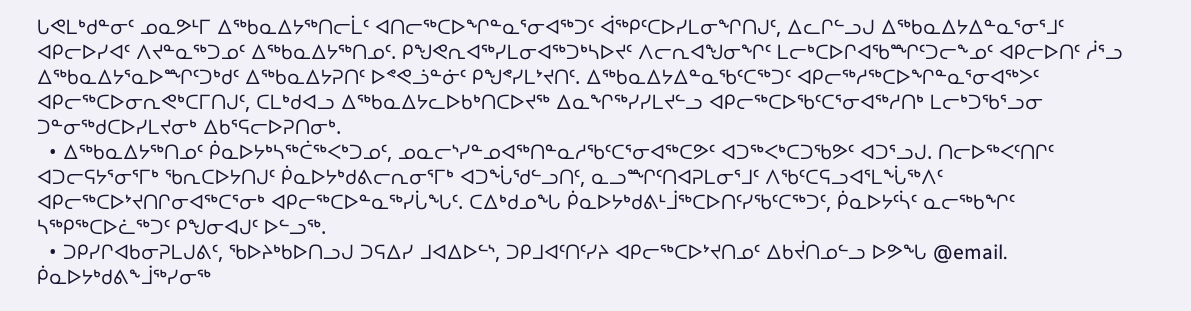ᒐᕙᒪᒃᑯᓐᓂᑦ ᓄᓇᕗᒻᒥ ᐃᖅᑲᓇᐃᔭᖅᑎᓕᒫᑦ ᐊᑎᓕᖅᑕᐅᖏᓐᓇᕐᓂᐊᖅᑐᑦ ᐋᖅᑭᑦᑕᐅᓯᒪᓂᖏᑎᒍᑦ, ᐃᓚᒋᓪᓗᒍ ᐃᖅᑲᓇᐃᔭᐃᓐᓇᕐᓂᕐᒧᑦ ᐊᑭᓕᐅᓯᐊᑦ ᐱᔪᓐᓇᖅᑐᓄᑦ ᐃᖅᑲᓇᐃᔭᖅᑎᓄᑦ. ᑭᖑᕙᕆᐊᖅᓯᒪᓂᐊᖅᑐᒃᓴᐅᔪᑦ ᐱᓕᕆᐊᖑᓂᖏᑦ ᒪᓕᒃᑕᐅᒋᐊᖃᙱᑦᑐᓕᖕᓄᑦ ᐊᑭᓕᐅᑎᑦ ᓲᕐᓗ ᐃᖅᑲᓇᐃᔭᕐᓇᐅᙱᑦᑐᒃᑯᑦ ᐃᖅᑲᓇᐃᔭᕈᑎᑦ ᐅᕝᕙᓘᓐᓃᑦ ᑭᖑᕝᓯᒪᔾᔪᑎᑦ. ᐃᖅᑲᓇᐃᔭᐃᓐᓇᖃᑦᑕᖅᑐᑦ ᐊᑭᓕᖅᓱᖅᑕᐅᖏᓐᓇᕐᓂᐊᖅᐳᑦ ᐊᑭᓕᖅᑕᐅᓂᕆᕙᒃᑕᒥᑎᒍᑦ, ᑕᒪᒃᑯᐊᓗ ᐃᖅᑲᓇᐃᔭᓚᐅᑲᒃᑎᑕᐅᔪᖅ ᐃᓇᖏᖅᓯᓯᒪᔪᓪᓗ ᐊᑭᓕᖅᑕᐅᖃᑦᑕᕐᓂᐊᖅᓱᑎᒃ ᒪᓕᒃᑐᖃᕐᓗᓂ ᑐᓐᓂᖅᑯᑕᐅᓯᒪᔪᓂᒃ ᐃᑲᕐᕋᓕᐅᕈᑎᓂᒃ.
  • ᐃᖅᑲᓇᐃᔭᖅᑎᓄᑦ ᑮᓇᐅᔭᒃᓴᖅᑖᖅᐸᒃᑐᓄᑦ, ᓄᓇᓕᔅᓯᓐᓄᐊᖅᑎᓐᓇᓱᖃᑦᑕᕐᓂᐊᖅᑕᕗᑦ ᐊᑐᖅᐸᒃᑕᑐᖃᕗᑦ ᐊᑐᕐᓗᒍ. ᑎᓕᐅᖅᐸᑦᑎᒋᑦ ᐊᑐᓕᕋᔭᕐᓂᕐᒥᒃ ᖃᕆᑕᐅᔭᑎᒍᑦ ᑮᓇᐅᔭᒃᑯᕕᓕᕆᓂᕐᒥᒃ ᐊᑐᖔᖁᓪᓗᑎᑦ, ᓇᓗᙱᑦᑎᐊᕈᒪᓂᕐᒧᑦ ᐱᖃᑦᑕᕋᓗᐊᕐᒪᖔᖅᐱᑦ ᐊᑭᓕᖅᑕᐅᔾᔪᑎᒋᓂᐊᖅᑕᕐᓂᒃ ᐊᑭᓕᖅᑕᐅᓐᓇᖅᓯᒑᖓᑦ. ᑕᐃᒃᑯᓄᖓ ᑮᓇᐅᔭᒃᑯᕕᒻᒨᖅᑕᐅᑎᑦᓯᖃᑦᑕᖅᑐᑦ, ᑮᓇᐅᔭᑦᓵᑦ ᓇᓕᖅᑲᖏᑦ ᓴᖅᑭᖅᑕᐅᓛᖅᑐᑦ ᑭᖑᓂᐊᒍᑦ ᐅᓪᓗᖅ.
  • ᑐᑭᓯᒋᐊᑲᓂᕈᒪᒍᕕᑦ, ᖃᐅᔨᒃᑲᐅᑎᓗᒍ ᑐᕋᐃᓯ ᒧᐊᐃᐅᓪᔅ, ᑐᑭᒧᐊᑦᑎᑦᓯᔨ ᐊᑭᓕᖅᑕᐅᔾᔪᑎᓄᑦ ᐃᑲᔫᑎᓄᓪᓗ ᐅᕗᖓ @email.
ᑮᓇᐅᔭᒃᑯᕕᖕᒨᖅᓯᓂᖅ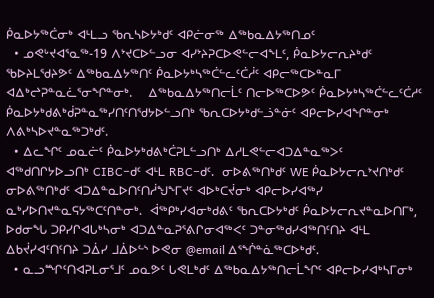ᑮᓇᐅᔭᖅᑖᓂᒃ ᐊᒻᒪᓗ ᖃᕆᓴᐅᔭᒃᑯᑦ ᐊᑭᓖᓂᖅ ᐃᖅᑲᓇᐃᔭᖅᑎᓄᑦ
  • ᓄᕙᒡᔪᐊᕐᓇᖅ-19 ᐱᔾᔪᑕᐅᓪᓗᓂ ᐊᓯᔾᔨᕈᑕᐅᕙᓪᓕᐊᖕᒪᑦ, ᑮᓇᐅᔭᓕᕆᔨᒃᑯᑦ ᖃᐅᔨᒪᖁᔨᕗᑦ ᐃᖅᑲᓇᐃᔭᖅᑎᑦ ᑮᓇᐅᔭᒃᓴᖅᑖᓪᓚᑦᑖᓲᑦ ᐊᑭᓕᖅᑕᐅᓐᓇᒥ ᐊᐃᒃᖠᕈᓐᓇᓛᕐᓂᖏᓐᓂᒃ.    ᐃᖅᑲᓇᐃᔭᖅᑎᓕᒫᑦ ᑎᓕᐅᖅᑕᐅᕗᑦ ᑮᓇᐅᔭᒃᓴᖅᑖᓪᓚᑦᑖᓱᑦ ᑮᓇᐅᔭᒃᑯᕕᒃᑰᕈᓐᓇᖅᓯᑎᑦᑎᖁᔭᐅᓪᓗᑎᒃ ᖃᕆᑕᐅᔭᒃᑯᓪᓘᓐᓃᑦ ᐊᑭᓕᐅᓯᐊᖏᓐᓂᒃ ᐱᕕᒃᓴᐅᔪᓐᓇᖅᑐᒃᑯᑦ.
  • ᐃᓚᖏᑦ ᓄᓇᓖᑦ ᑮᓇᐅᔭᒃᑯᕕᒃᑖᕈᒪᓪᓗᑎᒃ ᐃᓱᒪᕙᓪᓕᐊᑐᐃᓐᓇᖅᐳᑦ ᐊᖅᑯᑎᒋᔭᐅᓗᑎᒃ CIBC−ᑯᑦ ᐊᒻᒪ RBC−ᑯᑦ.  ᓂᐅᕕᖅᑎᒃᑯᑦ WE ᑮᓇᐅᔭᓕᕆᔾᔪᑎᒃᑯᑦ ᓂᐅᕕᖅᑎᒃᑯᑦ ᐊᑐᐃᓐᓇᐅᑎᑦᑎᓲᖑᖕᒥᔪᑦ ᐊᐅᒃᑕᔫᓂᒃ ᐊᑭᓕᐅᓯᐊᖅᓯ ᓇᒃᓯᐅᑎᔪᓐᓇᕋᔭᖅᑕᑦᑎᓐᓂᒃ.  ᐋᖅᑭᒃᓯᐊᓂᒃᑯᕕᑦ ᖃᕆᑕᐅᔭᒃᑯᑦ ᑮᓇᐅᔭᓕᕆᔪᓐᓇᐅᑎᒥᒃ, ᐅᑯᓂᖓ ᑐᑭᓯᒋᐊᒐᒃᓴᓂᒃ ᐊᑐᐃᓐᓇᕈᕐᕕᒋᓂᐊᖅᐸᑦ ᑐᓐᓂᖅᑯᓯᐊᖅᑎᑦᑎᔨ ᐊᒻᒪ ᐃᑲᔫᓯᐊᑦᑎᑦᑎᔨ ᑐᐄᓯ ᒧᐄᐅᓪᔅ ᐅᕙᓂ @email ᐃᕐᖐᓐᓈᖅᑕᐅᒃᑯᑦ.
  • ᓇᓗᙱᑦᑎᐊᕈᒪᓂᕐᒧᑦ ᓄᓇᕗᑦ ᒐᕙᒪᒃᑯᑦ ᐃᖅᑲᓇᐃᔭᖅᑎᓕᒫᖏᑦ ᐊᑭᓕᐅᓯᐊᒃᓴᒥᓂᒃ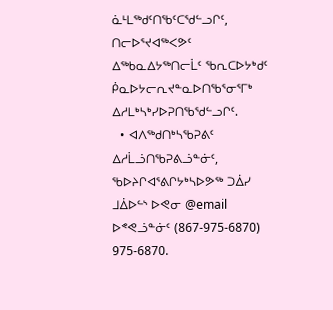ᓈᒻᒪᖅᑯᑦᑎᖃᑦᑕᖁᓪᓗᒋᑦ, ᑎᓕᐅᕐᔪᐊᖅᐸᕗᑦ ᐃᖅᑲᓇᐃᔭᖅᑎᓕᒫᑦ ᖃᕆᑕᐅᔭᒃᑯᑦ ᑮᓇᐅᔭᓕᕆᔪᓐᓇᐅᑎᖃᕐᓂᕐᒥᒃ ᐃᓱᒪᒃᓴᒃᓯᐅᕈᑎᖃᖁᓪᓗᒋᑦ.
  • ᐊᐱᖅᑯᑎᒃᓴᖃᕈᕕᑦ ᐃᓱᒫᓘᑎᖃᕈᕕᓘᓐᓃᑦ, ᖃᐅᔨᒋᐊᕐᕕᒋᔭᒃᓴᐅᕗᖅ ᑐᐄᓯ ᒧᐄᐅᓪᔅ ᐅᕙᓂ @email ᐅᕝᕙᓘᓐᓃᑦ (867-975-6870) 975-6870.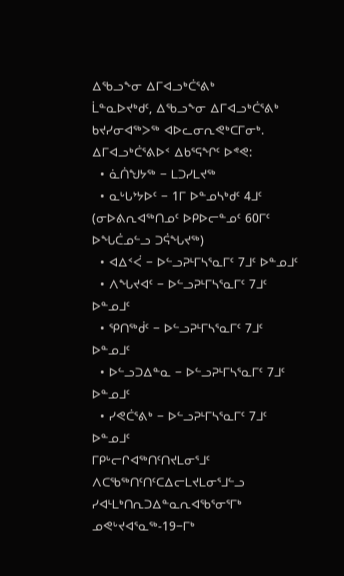ᐃᖃᓗᖕᓂ ᐃᒥᐊᓗᒃᑖᕐᕕᒃ
ᒫᓐᓇᐅᔪᒃᑯᑦ, ᐃᖃᓗᖕᓂ ᐃᒥᐊᓗᒃᑖᕐᕕᒃ ᑲᔪᓯᓂᐊᖅᐳᖅ ᐊᐅᓚᓂᕆᕙᒃᑕᒥᓂᒃ. ᐃᒥᐊᓗᒃᑖᕐᕕᐅᑉ ᐃᑲᕐᕋᖏᑦ ᐅᕝᕙ:
  • ᓈᑏᖑᔭᖅ − ᒪᑐᓯᒪᔪᖅ
  • ᓇᒡᒐᔾᔭᐅᑦ − 1ᒥ ᐅᓐᓄᓴᒃᑯᑦ 4ᒧᑦ (ᓂᐅᕕᕆᐊᖅᑎᓄᑦ ᐅᑭᐅᓕᓐᓄᑦ 60ᒥᑦ ᐅᖓᑖᓄᓪᓗ ᑐᕌᖓᔪᖅ)
  • ᐊᐃᑉᐹ − ᐅᓪᓗᕈᒻᒥᓴᕐᓇᒥᑦ 7ᒧᑦ ᐅᓐᓄᒧᑦ
  • ᐱᖓᔪᐊᑦ − ᐅᓪᓗᕈᒻᒥᓴᕐᓇᒥᑦ 7ᒧᑦ ᐅᓐᓄᒧᑦ
  • ᕿᑎᖅᑰᑦ − ᐅᓪᓗᕈᒻᒥᓴᕐᓇᒥᑦ 7ᒧᑦ ᐅᓐᓄᒧᑦ
  • ᐅᓪᓗᑐᐃᓐᓇ − ᐅᓪᓗᕈᒻᒥᓴᕐᓇᒥᑦ 7ᒧᑦ ᐅᓐᓄᒧᑦ
  • ᓯᕙᑖᕐᕕᒃ − ᐅᓪᓗᕈᒻᒥᓴᕐᓇᒥᑦ 7ᒧᑦ ᐅᓐᓄᒧᑦ
ᒥᑭᒡᓕᒋᐊᖅᑎᑦᑎᔪᒪᓂᕐᒧᑦ ᐱᑕᖃᖅᑎᑦᑎᑦᑕᐃᓕᒪᔪᒪᓂᕐᒧᓪᓗ ᓯᐊᒻᒪᒃᑎᕆᑐᐃᓐᓇᕆᐊᖃᕐᓂᕐᒥᒃ ᓄᕙᒡᔪᐊᕐᓇᖅ-19−ᒥᒃ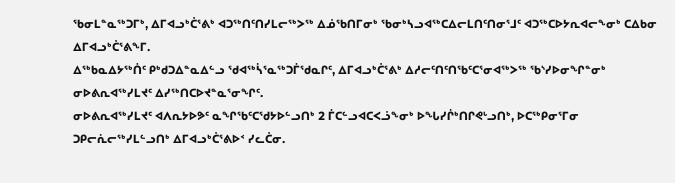ᖃᓂᒪᓐᓇᖅᑐᒥᒃ, ᐃᒥᐊᓗᒃᑖᕐᕕᒃ ᐊᑐᖅᑎᑦᑎᓯᒪᓕᖅᐳᖅ ᐃᓅᖃᑎᒥᓂᒃ ᖃᓂᒃᓴᓗᐊᖅᑕᐃᓕᒪᑎᑦᑎᓂᕐᒧᑦ ᐊᑐᖅᑕᐅᔭᕆᐊᓕᖕᓂᒃ ᑕᐃᑲᓂ ᐃᒥᐊᓗᒃᑖᕐᕕᖕᒥ.
ᐃᖅᑲᓇᐃᔭᖅᑏᑦ ᑭᒃᑯᑐᐃᓐᓇᐃᓪᓗ ᖁᐊᖅᓵᕐᓇᖅᑐᒦᖁᓇᒋᑦ, ᐃᒥᐊᓗᒃᑖᕐᕕᒃ ᐃᓱᓕᑦᑎᑦᑎᖃᑦᑕᕐᓂᐊᖅᐳᖅ ᖃᔅᓯᐅᓂᖏᓐᓂᒃ ᓂᐅᕕᕆᐊᖅᓯᒪᔪᑦ ᐃᓯᖅᑎᑕᐅᔪᓐᓇᕐᓂᖏᑦ.
ᓂᐅᕕᕆᐊᖅᓯᒪᔪᑦ ᐊᐱᕆᔭᐅᕗᑦ ᓇᖏᖃᑦᑕᖁᔭᐅᓪᓗᑎᒃ 2 ᒦᑕᓪᓗᐊᑕᐸᓘᖕᓂᒃ ᐅᖓᓯᒌᒃᑎᒋᕙᒡᓗᑎᒃ, ᐅᑕᖅᑭᓂᕐᒥᓂ ᑐᑭᓕᕇᓕᖅᓯᒪᓪᓗᑎᒃ ᐃᒥᐊᓗᒃᑖᕐᕕᐅᑉ ᓯᓚᑖᓂ.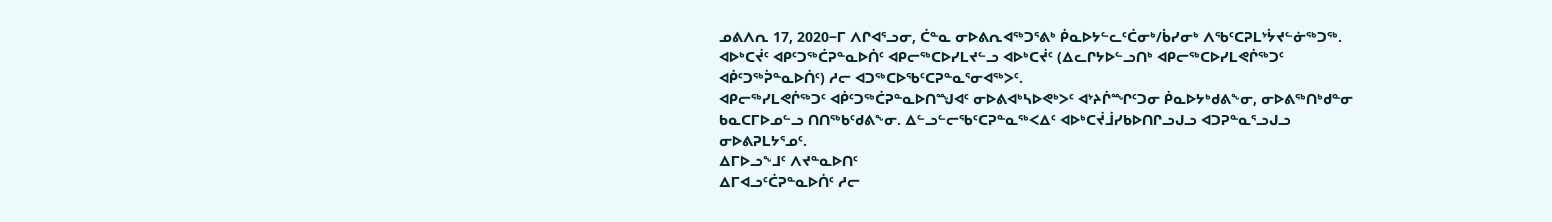ᓄᕕᐱᕆ 17, 2020−ᒥ ᐱᒋᐊᕐᓗᓂ, ᑖᓐᓇ ᓂᐅᕕᕆᐊᖅᑐᕐᕕᒃ ᑮᓇᐅᔭᓪᓚᑦᑖᓂᒃ/ᑳᓯᓂᒃ ᐱᖃᑦᑕᕈᒪᔾᔮᔪᓪᓃᖅᑐᖅ. ᐊᐅᒃᑕᔫᑦ ᐊᑭᑦᑐᖅᑖᕈᓐᓇᐅᑏᑦ ᐊᑭᓕᖅᑕᐅᓯᒪᔪᓪᓗ ᐊᐅᒃᑕᔫᑦ (ᐃᓚᒋᔭᐅᓪᓗᑎᒃ ᐊᑭᓕᖅᑕᐅᓯᒪᕙᒌᖅᑐᑦ ᐊᑮᑦᑐᖅᕉᓐᓇᐅᑏᑦ) ᓱᓕ ᐊᑐᖅᑕᐅᖃᑦᑕᕈᓐᓇᕐᓂᐊᖅᐳᑦ.
ᐊᑭᓕᖅᓯᒪᕙᒌᖅᑐᑦ ᐊᑮᑦᑐᖅᑖᕈᓐᓇᐅᑎᙳᐊᑦ ᓂᐅᕕᐊᒃᓴᐅᕙᒃᐳᑦ ᐊᔾᔨᒌᙱᑦᑐᓂ ᑮᓇᐅᔭᒃᑯᕕᖕᓂ, ᓂᐅᕕᖅᑎᒃᑯᓐᓂ ᑲᓇᑕᒥᐅᓄᓪᓗ ᑎᑎᖅᑲᑦᑯᕕᖕᓂ. ᐃᓪᓗᓪᓕᖃᑦᑕᕈᓐᓇᖅᐸᐃᑦ ᐊᐅᒃᑕᔫᒨᓯᑲᐅᑎᒋᓗᒍᓗ ᐊᑐᕈᓐᓇᕐᓗᒍᓗ ᓂᐅᕕᕈᒪᔭᕐᓄᑦ.
ᐃᒥᐅᓗᖕᒧᑦ ᐱᔪᓐᓇᐅᑎᑦ
ᐃᒥᐊᓗᑦᑖᕈᓐᓇᐅᑏᑦ ᓱᓕ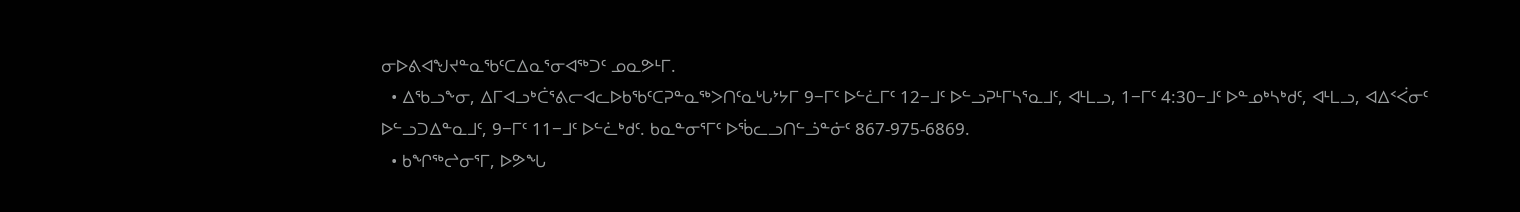ᓂᐅᕕᐊᖑᔪᓐᓇᖃᑦᑕᐃᓇᕐᓂᐊᖅᑐᑦ ᓄᓇᕗᒻᒥ.
  • ᐃᖃᓗᖕᓂ, ᐃᒥᐊᓗᒃᑖᕐᕕᓕᐊᓚᐅᑲᖃᑦᑕᕈᓐᓇᖅᐳᑎᑦᓇᒡᒐᔾᔭᒥ 9−ᒥᑦ ᐅᓪᓛᒥᑦ 12−ᒧᑦ ᐅᓪᓗᕈᒻᒥᓴᕐᓇᒧᑦ, ᐊᒻᒪᓗ, 1−ᒥᑦ 4:30−ᒧᑦ ᐅᓐᓄᒃᓴᒃᑯᑦ, ᐊᒻᒪᓗ, ᐊᐃᑉᐹᓂᑦ ᐅᓪᓗᑐᐃᓐᓇᒧᑦ, 9−ᒥᑦ 11−ᒧᑦ ᐅᓪᓛᒃᑯᑦ. ᑲᓇᓐᓂᕐᒥᑦ ᐅᖄᓚᓗᑎᓪᓘᓐᓃᑦ 867-975-6869.
  • ᑲᖏᖅᖠᓂᕐᒥ, ᐅᕗᖓ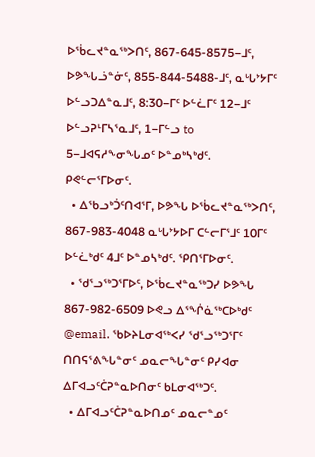ᐅᖄᓚᔪᓐᓇᖅᐳᑎᑦ, 867-645-8575−ᒧᑦ, ᐅᕗᖓᓘᓐᓃᑦ, 855-844-5488-ᒧᑦ, ᓇᒡᒐᔾᔭᒥᑦ ᐅᓪᓗᑐᐃᓐᓇᒧᑦ, 8:30−ᒥᑦ ᐅᓪᓛᒥᑦ 12−ᒧᑦ ᐅᓪᓗᕈᒻᒥᓴᕐᓇᒧᑦ, 1−ᒥᓪᓗ to 5−ᒧᐊᕋᓱᖕᓂᖓᓄᑦ ᐅᓐᓄᒃᓴᒃᑯᑦ. ᑭᕙᓪᓕᕐᒥᐅᓂᑦ.
  • ᐃᖃᓗᒃᑑᑦᑎᐊᕐᒥ, ᐅᕗᖓ ᐅᖄᓚᔪᓐᓇᖅᐳᑎᑦ, 867-983-4048 ᓇᒡᒐᔾᔭᐅᒥ ᑕᓪᓕᒥᕐᒧᑦ 10ᒥᑦ ᐅᓪᓛᒃᑯᑦ 4ᒧᑦ ᐅᓐᓄᓴᒃᑯᑦ. ᕿᑎᕐᒥᐅᓂᑦ.
  • ᖁᕐᓗᖅᑐᕐᒥᐅᑦ, ᐅᖄᓚᔪᓐᓇᖅᑐᓯ ᐅᕗᖓ 867-982-6509 ᐅᕙᓗ ᐃᕐᖐᓈᖅᑕᐅᒃᑯᑦ @email. ᖃᐅᔨᒪᓂᐊᖅᐸᓯ ᖁᕐᓗᖅᑐᕐᒥᑦ ᑎᑎᕋᕐᕕᖓᓐᓂᑦ ᓄᓇᓕᖓᓐᓂᑦ ᑭᓯᐊᓂ ᐃᒥᐊᓗᑦᑖᕈᓐᓇᐅᑎᓂᑦ ᑲᒪᓂᐊᖅᑐᑦ.
  • ᐃᒥᐊᓗᑦᑖᕈᓐᓇᐅᑎᓄᑦ ᓄᓇᓕᓐᓄᑦ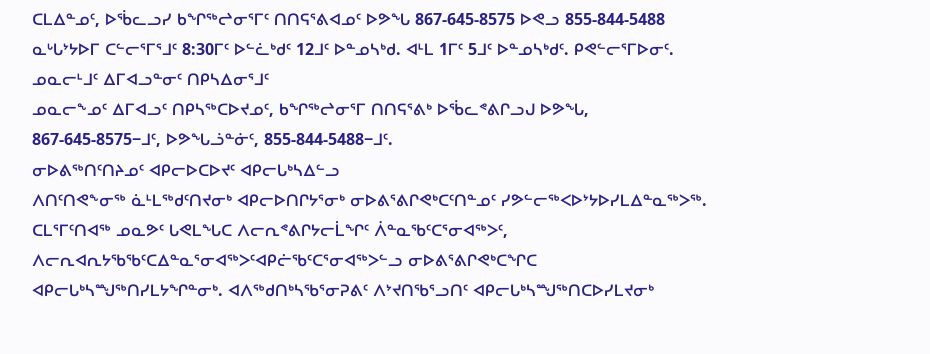ᑕᒪᐃᓐᓄᑦ, ᐅᖄᓚᓗᓯ ᑲᖏᖅᖠᓂᕐᒥᑦ ᑎᑎᕋᕐᕕᐊᓄᑦ ᐅᕗᖓ 867-645-8575 ᐅᕙᓗ 855-844-5488 ᓇᒡᒐᔾᔭᐅᒥ ᑕᓪᓕᕐᒥᕐᒧᑦ 8:30ᒥᑦ ᐅᓪᓛᒃᑯᑦ 12ᒧᑦ ᐅᓐᓄᓴᒃᑯ. ᐊᒻᒪ 1ᒥᑦ 5ᒧᑦ ᐅᓐᓄᓴᒃᑯᑦ. ᑭᕙᓪᓕᕐᒥᐅᓂᑦ.
ᓄᓇᓕᒻᒧᑦ ᐃᒥᐊᓗᓐᓂᑦ ᑎᑭᓴᐃᓂᕐᒧᑦ
ᓄᓇᓕᖕᓄᑦ ᐃᒥᐊᓗᑦ ᑎᑭᓴᖅᑕᐅᔪᓄᑦ, ᑲᖏᖅᖠᓂᕐᒥ ᑎᑎᕋᕐᕕᒃ ᐅᖄᓚᕝᕕᒋᓗᒍ ᐅᕗᖓ, 867-645-8575−ᒧᑦ, ᐅᕗᖓᓘᓐᓃᑦ, 855-844-5488−ᒧᑦ.
ᓂᐅᕕᖅᑎᑦᑎᔨᓄᑦ ᐊᑭᓕᐅᑕᐅᔪᑦ ᐊᑭᓕᒐᒃᓴᐃᓪᓗ
ᐱᑎᑦᑎᕙᖕᓂᖅ ᓈᒻᒪᖅᑯᑦᑎᔪᓂᒃ ᐊᑭᓕᐅᑎᒋᔭᕐᓂᒃ ᓂᐅᕕᕐᕕᒋᕙᒃᑕᑦᑎᓐᓄᑦ ᓯᕗᓪᓕᖅᐸᐅᔾᔭᐅᓯᒪᐃᓐᓇᖅᐳᖅ. ᑕᒪᕐᒥᑦᑎᐊᖅ ᓄᓇᕗᑦ ᒐᕙᒪᖓᑕ ᐱᓕᕆᕝᕕᒋᔭᓕᒫᖏᑦ ᐲᓐᓇᖃᑦᑕᕐᓂᐊᖅᐳᑦ, ᐱᓕᕆᐊᕆᔭᖃᖃᑦᑕᐃᓐᓇᕐᓂᐊᖅᐳᑦᐊᑭᓖᖃᑦᑕᕐᓂᐊᖅᐳᓪᓗ ᓂᐅᕕᕐᕕᒋᕙᒃᑕᖏᑕ ᐊᑭᓕᒐᒃᓴᙳᖅᑎᓯᒪᔭᖏᓐᓂᒃ. ᐊᐱᖅᑯᑎᒃᓴᖃᕐᓂᕈᕕᑦ ᐱᔾᔪᑎᖃᕐᓗᑎᑦ ᐊᑭᓕᒐᒃᓴᙳᖅᑎᑕᐅᓯᒪᔪᓂᒃ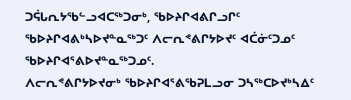ᑐᕌᒐᕆᔭᖃᓪᓗᐊᑕᖅᑐᓂᒃ, ᖃᐅᔨᒋᐊᕕᒋᓗᒋᑦ ᖃᐅᔨᒋᐊᕕᒃᓴᐅᔪᓐᓇᖅᑐᑦ ᐱᓕᕆᕝᕕᒋᔭᐅᔪᑦ ᐊᑖᓃᑦᑐᓄᑦ ᖃᐅᔨᒋᐊᕐᕕᐅᔪᓐᓇᖅᑐᓄᑦ.
ᐱᓕᕆᕝᕕᒋᔭᐅᔪᓂᒃ ᖃᐅᔨᒋᐊᕐᕕᖃᕈᒪᓗᓂ ᑐᓴᖅᑕᐅᔪᒃᓴᐃᑦ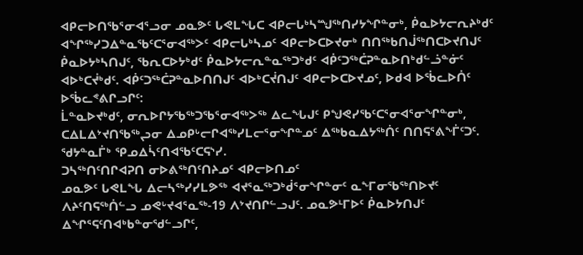ᐊᑭᓕᐅᑎᖃᕐᓂᐊᕐᓗᓂ ᓄᓇᕗᑦ ᒐᕙᒪᖓᑕ ᐊᑭᓕᒐᒃᓴᙳᖅᑎᓯᔭᖏᓐᓂᒃ, ᑮᓇᐅᔭᓕᕆᔨᒃᑯᑦ ᐊᖏᖅᓯᑐᐃᓐᓇᖃᑦᑕᕐᓂᐊᖅᐳᑦ ᐊᑭᓕᒐᒃᓴᓄᑦ ᐊᑭᓕᐅᑕᐅᔪᓂᒃ ᑎᑎᖅᑲᑎᒎᖅᑎᑕᐅᔪᑎᒍᑦ ᑮᓇᐅᔭᒃᓴᑎᒍᑦ, ᖃᕆᑕᐅᔭᒃᑯᑦ ᑮᓇᐅᔭᓕᕆᓐᓇᖅᑐᒃᑯᑦ ᐊᑮᑦᑐᖅᑖᕈᓐᓇᐅᑎᒃᑯᓪᓘᓐᓃᑦ ᐊᐅᒃᑕᔫᒃᑯᑦ. ᐊᑮᑦᑐᖅᑖᕈᓐᓇᐅᑎᑎᒍᑦ ᐊᐅᒃᑕᔫᑎᒍᑦ ᐊᑭᓕᐅᑕᐅᔪᓄᑦ, ᐅᑯᐊ ᐅᖄᓚᐅᑏᑦ ᐅᖄᓚᕝᕕᒋᓗᒋᑦ:
ᒫᓐᓇᐅᔪᒃᑯᑦ, ᓂᕆᐅᒋᔭᖃᖅᑐᖃᕐᓂᐊᖅᐳᖅ ᐃᓚᖓᒍᑦ ᑭᖑᕙᓯᖃᑦᑕᕐᓂᐊᕐᓂᖏᓐᓂᒃ, ᑕᐃᒪᐃᔾᔪᑎᖃᖅᖢᓂ ᐃᓄᑭᒡᓕᒋᐊᖅᓯᒪᓕᕐᓂᖏᓐᓄᑦ ᐃᖅᑲᓇᐃᔭᖅᑏᑦ ᑎᑎᕋᕐᕕᖕᒦᑦᑐᑦ.  ᖁᔭᓐᓇᒦᒃ ᕿᓄᐃᓵᑦᑎᐊᖃᑦᑕᕋᔅᓯ.
ᑐᓴᖅᑎᑦᑎᒋᐊᕈᑎ ᓂᐅᕕᖅᑎᑦᑎᔨᓄᑦ ᐊᑭᓕᐅᑎᓄᑦ
ᓄᓇᕗᑦ ᒐᕙᒪᖓ ᐃᓕᓴᖅᓯᓯᒪᕗᖅ ᐊᔪᕐᓇᖅᑐᒃᑰᕐᓂᖏᓐᓂᑦ ᓇᖕᒥᓂᖃᖅᑎᐅᔪᑦ ᐱᔨᑦᑎᕋᖅᑏᓪᓗ ᓄᕙᒡᔪᐊᕐᓇᖅ-19 ᐱᔾᔪᑎᒋᓪᓗᒍᑦ. ᓄᓇᕗᒻᒥᐅᑦ ᑮᓇᐅᔭᑎᒍᑦ ᐃᖏᕐᕋᑦᑎᐊᒃᑲᓐᓂᖁᓪᓗᒋᑦ,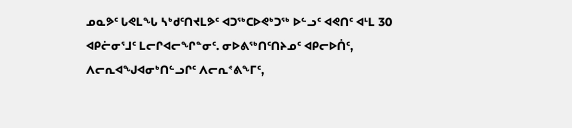ᓄᓇᕗᑦ ᒐᕙᒪᖓ ᓴᒃᑯᑦᑎᔪᒪᕗᑦ ᐊᑐᖅᑕᐅᕙᒃᑐᖅ ᐅᓪᓗᑦ ᐊᕙᑎᑦ ᐊᒻᒪ 30 ᐊᑭᓖᓂᕐᒧᑦ ᒪᓕᒋᐊᓕᖏᓐᓂᑦ. ᓂᐅᕕᖅᑎᑦᑎᔨᓄᑦ ᐊᑭᓕᐅᑏᑦ, ᐱᓕᕆᐊᖑᐊᓂᒃᑎᓪᓗᒋᑦ ᐱᓕᕆᕝᕕᖕᒥᑦ,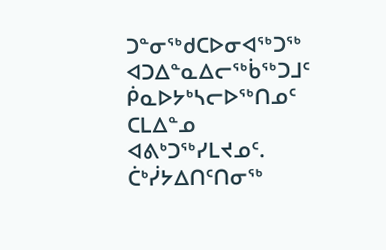ᑐᓐᓂᖅᑯᑕᐅᓂᐊᖅᑐᖅ ᐊᑐᐃᓐᓇᐃᓕᖅᑳᖅᑐᒧᑦ ᑮᓇᐅᔭᒃᓴᓕᐅᖅᑎᓄᑦ ᑕᒪᐃᓐᓄ ᐊᕕᒃᑐᖅᓯᒪᔪᓄᑦ.
ᑖᒃᓰᔭᐃᑎᑦᑎᓂᖅ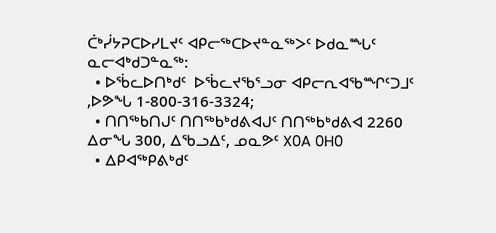ᑖᒃᓰᔭᕈᑕᐅᓯᒪᔪᑦ ᐊᑭᓕᖅᑕᐅᔪᓐᓇᖅᐳᑦ ᐅᑯᓇᙵᑦ ᓇᓕᐊᒃᑯᑐᓐᓇᖅ:
  • ᐅᖄᓚᐅᑎᒃᑯᑦ  ᐅᖄᓚᔪᖃᕐᓗᓂ ᐊᑭᓕᕆᐊᖃᙱᑦᑐᒧᑦ ,ᐅᕗᖓ 1-800-316-3324;
  • ᑎᑎᖅᑲᑎᒍᑦ ᑎᑎᖅᑲᒃᑯᕕᐊᒍᑦ ᑎᑎᖅᑲᒃᑯᕕᐊ 2260 ᐃᓂᖓ 300, ᐃᖃᓗᐃᑦ, ᓄᓇᕗᑦ X0A 0H0
  • ᐃᑭᐊᖅᑭᕕᒃᑯᑦ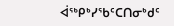ᐋᖅᑭᒃᓯᖃᑦᑕᑎᓂᒃᑯᑦ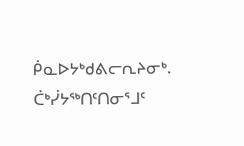ᑮᓇᐅᔭᒃᑯᕕᓕᕆᔨᓂᒃ.
ᑖᒃᓰᔭᖅᑎᑦᑎᓂᕐᒧᑦ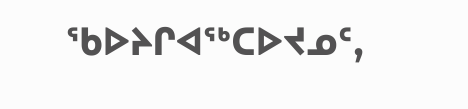ᖃᐅᔨᒋᐊᖅᑕᐅᔪᓄᑦ,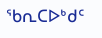ᖃᕆᑕᐅᒃᑯᑦ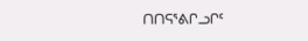ᑎᑎᕋᕐᕕᒋᓗᒋᑦ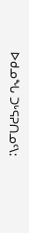ᐅᑯᓄᖓ ᑐᒡᕋᕈᑎᓄᑦ\: